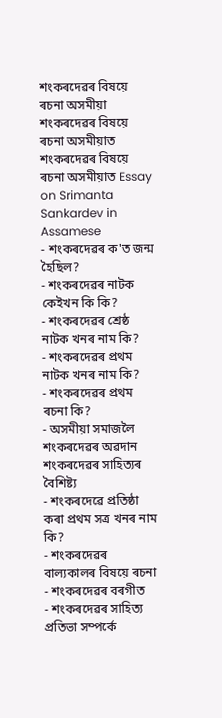শংকৰদেৱৰ বিষয়ে ৰচনা অসমীয়া
শংকৰদেৱৰ বিষয়ে ৰচনা অসমীয়াত
শংকৰদেৱৰ বিষয়ে ৰচনা অসমীয়াত Essay on Srimanta Sankardev in Assamese
- শংকৰদেৱৰ ক'ত জন্ম হৈছিল?
- শংকৰদেৱৰ নাটক কেইখন কি কি?
- শংকৰদেৱৰ শ্ৰেষ্ঠ নাটক খনৰ নাম কি?
- শংকৰদেৱৰ প্ৰথম নাটক খনৰ নাম কি?
- শংকৰদেৱৰ প্ৰথম ৰচনা কি?
- অসমীয়া সমাজলৈ শংকৰদেৱৰ অৱদান শংকৰদেৱৰ সাহিত্যৰ বৈশিষ্ট্য
- শংকৰদেৱে প্ৰতিষ্ঠা কৰা প্ৰথম সত্ৰ খনৰ নাম কি?
- শংকৰদেৱৰ বাল্যকালৰ বিষয়ে ৰচনা
- শংকৰদেৱৰ বৰগীত
- শংকৰদেৱৰ সাহিত্য প্রতিভা সম্পর্কে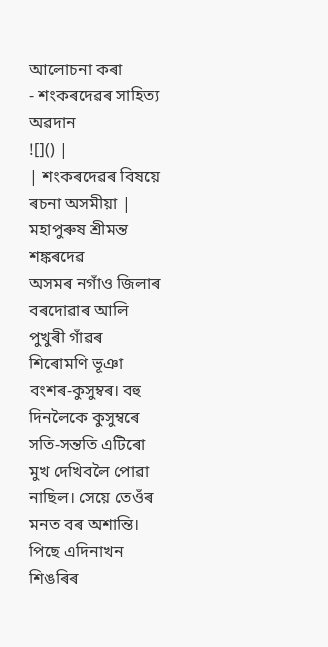আলোচনা কৰা
- শংকৰদেৱৰ সাহিত্য অৱদান
![]() |
| শংকৰদেৱৰ বিষয়ে ৰচনা অসমীয়া |
মহাপুৰুষ শ্ৰীমন্ত শঙ্কৰদেৱ
অসমৰ নগাঁও জিলাৰ বৰদোৱাৰ আলি পুখুৰী গাঁৱৰ শিৰোমণি ভূঞা বংশৰ-কুসুম্বৰ। বহু দিনলৈকে কুসুম্বৰে সতি-সন্ততি এটিৰো মুখ দেখিবলৈ পোৱা নাছিল। সেয়ে তেওঁৰ মনত বৰ অশান্তি। পিছে এদিনাখন শিঙৰিৰ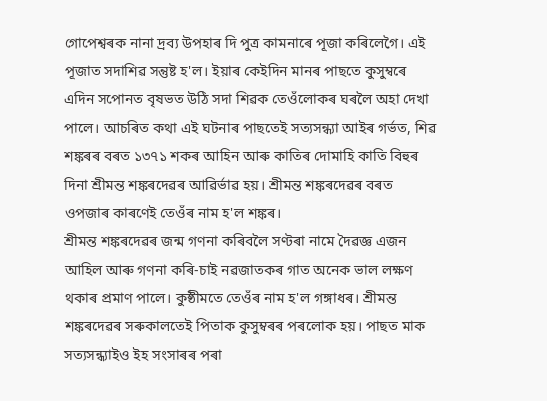গোপেশ্বৰক নানা দ্রব্য উপহাৰ দি পুত্ৰ কামনাৰে পূজা কৰিলেগৈ। এই পূজাত সদাশিৱ সন্তুষ্ট হ'ল। ইয়াৰ কেইদিন মানৰ পাছতে কুসুম্বৰে এদিন সপোনত বৃষভত উঠি সদা শিৱক তেওঁলোকৰ ঘৰলৈ অহা দেখা পালে। আচৰিত কথা এই ঘটনাৰ পাছতেই সত্যসন্ধ্যা আইৰ গৰ্ভত, শিৱ শঙ্কৰৰ বৰত ১৩৭১ শকৰ আহিন আৰু কাতিৰ দোমাহি কাতি বিহুৰ দিনা শ্রীমন্ত শঙ্কৰদেৱৰ আৱিৰ্ভাৱ হয়। শ্ৰীমন্ত শঙ্কৰদেৱৰ বৰত ওপজাৰ কাৰণেই তেওঁৰ নাম হ'ল শঙ্কৰ।
শ্ৰীমন্ত শঙ্কৰদেৱৰ জন্ম গণনা কৰিবলৈ সণ্টৰা নামে দৈৱজ্ঞ এজন আহিল আৰু গণনা কৰি-চাই নৱজাতকৰ গাত অনেক ভাল লক্ষণ থকাৰ প্ৰমাণ পালে। কুষ্ঠীমতে তেওঁৰ নাম হ'ল গঙ্গাধৰ। শ্ৰীমন্ত শঙ্কৰদেৱৰ সৰুকালতেই পিতাক কুসুম্বৰৰ পৰলোক হয়। পাছত মাক সত্যসন্ধ্যাইও ইহ সংসাৰৰ পৰা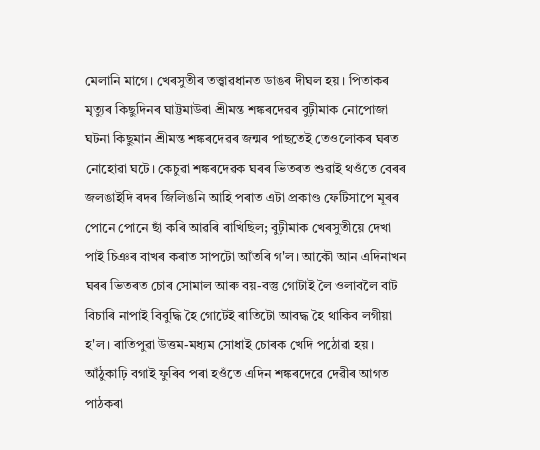মেলানি মাগে। খেৰসুতীৰ তত্ত্বাৱধানত ডাঙৰ দীঘল হয়। পিতাকৰ মৃত্যুৰ কিছুদিনৰ ঘাট্টমাউৰা শ্ৰীমন্ত শঙ্কৰদেৱৰ বুঢ়ীমাক নোপোজা ঘটনা কিছুমান শ্ৰীমন্ত শঙ্কৰদেৱৰ জন্মৰ পাছতেই তেওলোকৰ ঘৰত নোহোৱা ঘটে। কেচুৱা শঙ্কৰদেৱক ঘৰৰ ভিতৰত শুৱাই থওঁতে বেৰৰ জলঙাইদি ৰদৰ জিলিঙনি আহি পৰাত এটা প্রকাণ্ড ফেটিসাপে মূৰৰ পোনে পোনে ছাঁ কৰি আৱৰি ৰাখিছিল; বুঢ়ীমাক খেৰসুতীয়ে দেখা পাই চিঞৰ বাখৰ কৰাত সাপটো আঁতৰি গ'ল। আকৌ আন এদিনাখন ঘৰৰ ভিতৰত চোৰ সোমাল আৰু বয়-বস্তু গোটাই লৈ ওলাবলৈ বাট বিচাৰি নাপাই বিবুদ্ধি হৈ গোটেই ৰাতিটো আবদ্ধ হৈ থাকিব লগীয়া হ'ল। ৰাতিপুৱা উত্তম-মধ্যম সোধাই চোৰক খেদি পঠোৱা হয়। আঁঠুকাঢ়ি বগাই ফুৰিব পৰা হওঁতে এদিন শঙ্কৰদেৱে দেৱীৰ আগত পাঠকৰা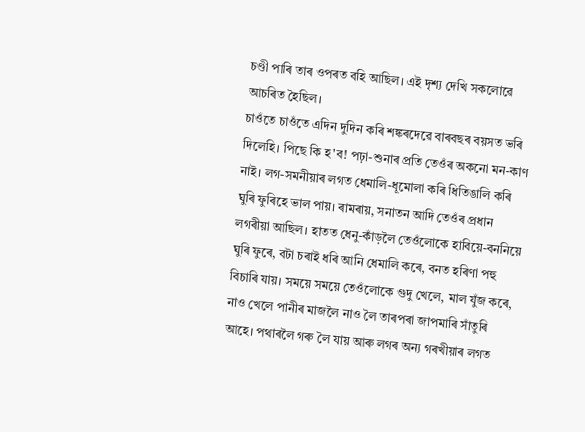চণ্ডী পাৰি তাৰ ওপৰত বহি আছিল। এই দৃশ্য দেখি সকলোৱে আচৰিত হৈছিল।
চাওঁতে চাওঁতে এদিন দুদিন কৰি শঙ্কৰদেৱে বাৰবছৰ বয়সত ভৰি দিলেহি। পিছে কি হ'ব! পঢ়া-শুনাৰ প্ৰতি তেওঁৰ অকনো মন-কাণ নাই। লগ-সমনীয়াৰ লগত ধেমালি-ধূমোলা কৰি ধিতিঙালি কৰি ঘুৰি ফুৰিহে ভাল পায়। ৰামৰায়, সনাতন আদি তেওঁৰ প্ৰধান লগৰীয়া আছিল। হাতত ধেনু-কাঁড়লৈ তেওঁলোকে হাবিয়ে-বননিয়ে ঘুৰি ফুৰে, বটা চৰাই ধৰি আনি ধেমালি কৰে, বনত হৰিণা পহু বিচাৰি যায়। সময়ে সময়ে তেওঁলোকে গুদু খেলে, মাল যুঁজ কৰে, নাও খেলে পানীৰ মাজলৈ নাও লৈ তাৰপৰা জাপমাৰি সাঁতুৰি আহে। পথাৰলৈ গৰু লৈ যায় আৰু লগৰ অন্য গৰখীয়াৰ লগত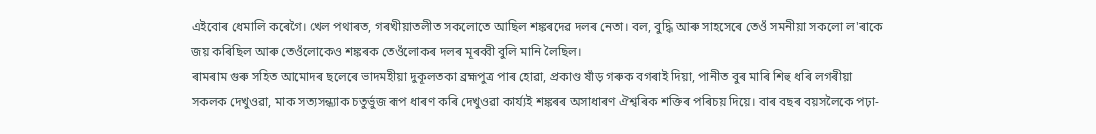এইবোৰ ধেমালি কৰেগৈ। খেল পথাৰত, গৰখীয়াতলীত সকলোতে আছিল শঙ্কৰদেৱ দলৰ নেতা। বল, বুদ্ধি আৰু সাহসেৰে তেওঁ সমনীয়া সকলো ল'ৰাকে জয় কৰিছিল আৰু তেওঁলোকেও শঙ্কৰক তেওঁলোকৰ দলৰ মূৰব্বী বুলি মানি লৈছিল।
ৰামৰাম গুৰু সহিত আমোদৰ ছলেৰে ভাদমহীয়া দুকূলতকা ব্ৰহ্মপুত্ৰ পাৰ হোৱা, প্রকাণ্ড ষাঁড় গৰুক বগৰাই দিয়া, পানীত বুৰ মাৰি শিহু ধৰি লগৰীয়া সকলক দেখুওৱা, মাক সত্যসন্ধ্যাক চতুর্ভুজ ৰূপ ধাৰণ কৰি দেখুওৱা কাৰ্য্যই শঙ্কৰৰ অসাধাৰণ ঐশ্বৰিক শক্তিৰ পৰিচয় দিয়ে। বাৰ বছৰ বয়সলৈকে পঢ়া-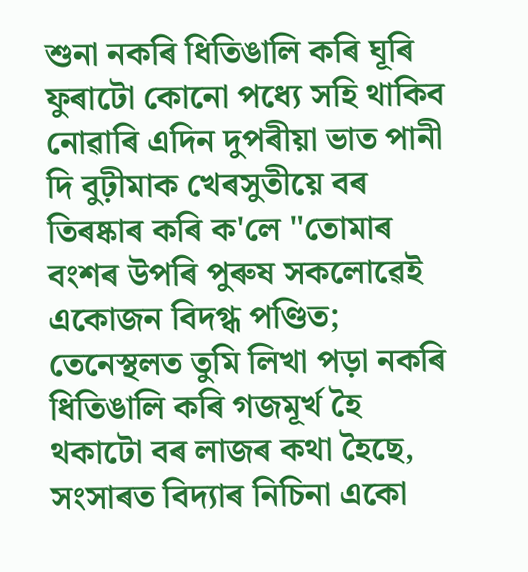শুনা নকৰি ধিতিঙালি কৰি ঘূৰি ফুৰাটো কোনো পধ্যে সহি থাকিব নোৱাৰি এদিন দুপৰীয়া ভাত পানী দি বুঢ়ীমাক খেৰসুতীয়ে বৰ তিৰষ্কাৰ কৰি ক'লে "তোমাৰ বংশৰ উপৰি পুৰুষ সকলোৱেই একোজন বিদগ্ধ পণ্ডিত; তেনেস্থলত তুমি লিখা পড়া নকৰি ধিতিঙালি কৰি গজমূর্খ হৈ থকাটো বৰ লাজৰ কথা হৈছে, সংসাৰত বিদ্যাৰ নিচিনা একো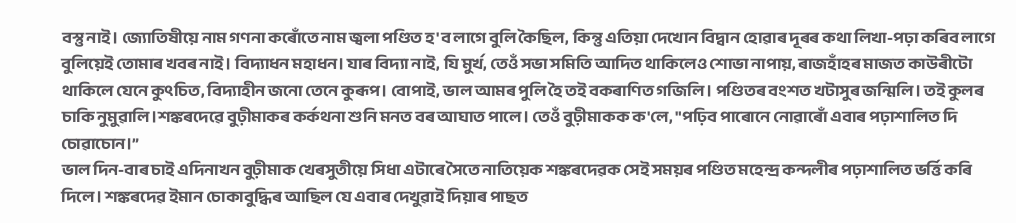বস্তু নাই। জ্যোতিষীয়ে নাম গণনা কৰোঁতে নাম জ্বলা পণ্ডিত হ'ব লাগে বুলি কৈছিল, কিন্তু এতিয়া দেখোন বিদ্বান হোৱাৰ দূৰৰ কথা লিখা-পঢ়া কৰিব লাগে বুলিয়েই তোমাৰ খবৰ নাই। বিদ্যাধন মহাধন। যাৰ বিদ্যা নাই, যি মুর্খ, তেওঁ সভা সমিতি আদিত থাকিলেও শোভা নাপায়, ৰাজহাঁহৰ মাজত কাউৰীটো থাকিলে যেনে কুৎচিত, বিদ্যাহীন জনো তেনে কুৰূপ। বোপাই, ভাল আমৰ পুলি হৈ তই বকৰাণিত গজিলি। পণ্ডিতৰ বংশত খটাসুৰ জন্মিলি। তই কুলৰ চাকি নুমুৱালি।শঙ্কৰদেৱে বুঢ়ীমাকৰ কৰ্কথনা শুনি মনত বৰ আঘাত পালে। তেওঁ বুঢ়ীমাকক ক'লে, "পঢ়িব পাৰোনে নোৱাৰোঁ এবাৰ পঢ়াশালিত দি চোৱাচোন।”
ভাল দিন-বাৰ চাই এদিনাখন বুঢ়ীমাক খেৰসুতীয়ে সিধা এটাৰে সৈতে নাতিয়েক শঙ্কৰদেৱক সেই সময়ৰ পণ্ডিত মহেন্দ্ৰ কন্দলীৰ পঢ়াশালিত ভৰ্ত্তি কৰি দিলে। শঙ্কৰদেৱ ইমান চোকাবুদ্ধিৰ আছিল যে এবাৰ দেখুৱাই দিয়াৰ পাছত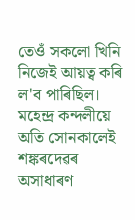তেওঁ সকলো খিনি নিজেই আয়ত্ব কৰি ল'ব পাৰিছিল। মহেন্দ্র কন্দলীয়ে অতি সোনকালেই শঙ্কৰদেৱৰ অসাধাৰণ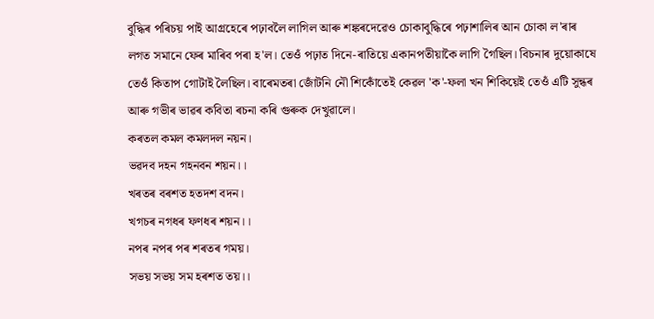বুদ্ধিৰ পৰিচয় পাই আগ্ৰহেৰে পঢ়াবলৈ লাগিল আৰু শঙ্কৰদেৱেও চোকাবুদ্ধিৰে পঢ়াশালিৰ আন চোকা ল'ৰাৰ লগত সমানে ফেৰ মাৰিব পৰা হ'ল। তেওঁ পঢ়াত দিনে-ৰাতিয়ে একানপতীয়াকৈ লাগি গৈছিল। বিচনাৰ দুয়োকাষে তেওঁ কিতাপ গোটাই লৈছিল। বাৰেমতৰা জোঁটনি নৌ শিকোঁতেই কেৱল 'ক'-ফলা খন শিকিয়েই তেওঁ এটি সুন্ধৰ আৰু গভীৰ ভাৱৰ কবিতা ৰচনা কৰি গুৰুক দেখুৱালে।
কৰতল কমল কমলদল নয়ন।
ভৱদব দহন গহনবন শয়ন।।
খৰতৰ বৰশত হতদশ বদন।
খগচৰ নগধৰ ফণধৰ শয়ন।।
নপৰ নপৰ পৰ শৰতৰ গময়।
সভয় সভয় সম হৰশত তয়।।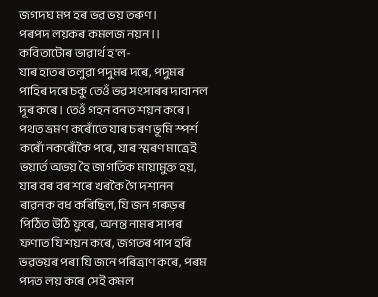জগদঘ মপ হৰ ভৱ ভয় তৰুণ।
পৰপদ লয়কৰ কমলজ নয়ন।।
কবিতাটোৰ ভাৱাৰ্থ হ'ল-
যাৰ হাতৰ তলুৱা পদুমৰ দৰে, পদুমৰ পাহিৰ দৰে চকু তেওঁ ভৱ সংসাৰৰ দাবানল দূৰ কৰে। তেওঁ গহন বনত শয়ন কৰে। পথত ভ্রমণ কৰোঁতে যাৰ চৰণ ভূমি স্পৰ্শ কৰোঁ নকৰোঁকৈ পৰে, যাৰ স্মৰণ মাত্রেই ভয়ার্ত অভয় হৈ জাগতিক মায়ামুক্ত হয়, যাৰ বৰ বৰ শৰে খৰকৈ গৈ দশানন ৰাৱনক বধ কৰিছিল, যি জন গৰুড়ৰ পিঠিত উঠি ফুৰে, অনন্ত নামৰ সাপৰ ফণাত যি শয়ন কৰে, জগতৰ পাপ হৰি ভৱভয়ৰ পৰা যি জনে পৰিত্ৰাণ কৰে, পৰম পদত লয় কৰে সেই কমল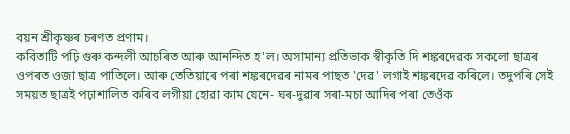বয়ন শ্রীকৃষ্ণৰ চৰণত প্রণাম।
কবিতাটি পঢ়ি গুৰু কন্দলী আচৰিত আৰু আনন্দিত হ'ল। অসামান্য প্রতিভাক স্বীকৃতি দি শঙ্কৰদেৱক সকলো ছাত্ৰৰ ওপৰত ওজা ছাত্ৰ পাতিলে। আৰু তেতিয়াৰে পৰা শঙ্কৰদেৱৰ নামৰ পাছত 'দেৱ' লগাই শঙ্কৰদেৱ কৰিলে। তদুপৰি সেই সময়ত ছাত্ৰই পঢ়াশালিত কৰিব লগীয়া হোৱা কাম যেনে- ঘৰ-দুৱাৰ সৰা-মচা আদিৰ পৰা তেওঁক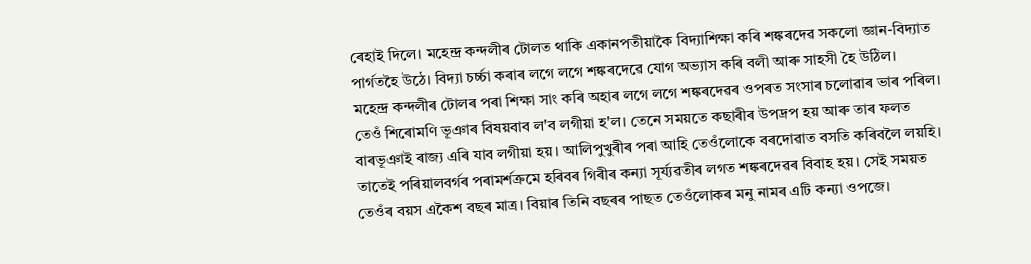ৰেহাই দিলে। মহেন্দ্ৰ কন্দলীৰ টোলত থাকি একানপতীয়াকৈ বিদ্যাশিক্ষা কৰি শঙ্কৰদেৱ সকলো জ্ঞান-বিদ্যাত পাৰ্গতহৈ উঠে। বিদ্যা চর্চ্চা কৰাৰ লগে লগে শঙ্কৰদেৱে যোগ অভ্যাস কৰি বলী আৰু সাহসী হৈ উঠিল।
মহেন্দ্ৰ কন্দলীৰ টোলৰ পৰা শিক্ষা সাং কৰি অহাৰ লগে লগে শঙ্কৰদেৱৰ ওপৰত সংসাৰ চলোৱাৰ ভাৰ পৰিল। তেওঁ শিৰোমণি ভূঞাৰ বিষয়বাব ল'ব লগীয়া হ'ল। তেনে সময়তে কছাৰীৰ উপদ্ৰপ হয় আৰু তাৰ ফলত বাৰভূঞাই ৰাজ্য এৰি যাব লগীয়া হয়। আলিপুখুৰীৰ পৰা আহি তেওঁলোকে বৰদোৱাত বসতি কৰিবলৈ লয়হি। তাতেই পৰিয়ালবৰ্গৰ পৰামৰ্শক্রমে হৰিবৰ গিৰীৰ কন্যা সূৰ্য্যৱতীৰ লগত শঙ্কৰদেৱৰ বিবাহ হয়। সেই সময়ত তেওঁৰ বয়স একৈশ বছৰ মাত্ৰ। বিয়াৰ তিনি বছৰৰ পাছত তেওঁলোকৰ মনু নামৰ এটি কন্যা ওপজে।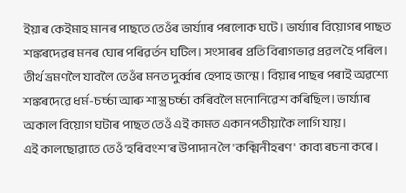ইয়াৰ কেইমাহ মানৰ পাছতে তেওঁৰ ভাৰ্য্যাৰ পৰলোক ঘটে। ভাৰ্য্যাৰ বিয়োগৰ পাছত শঙ্কৰদেৱৰ মনৰ ঘোৰ পৰিৱৰ্তন ঘটিল। সংসাৰৰ প্ৰতি বিৰাগভাৱ প্ৰৱল হৈ পৰিল। তীর্থ ভ্ৰমণলৈ যাবলৈ তেওঁৰ মনত দুৰ্ব্বাৰ হেপাহ জন্মে। বিয়াৰ পাছৰ পৰাই অৱশ্যে শঙ্কৰদেৱে ধৰ্ম-চর্চ্চা আৰু শাস্ত্ৰ চর্চ্চা কৰিবলৈ মনোনিৱেশ কৰিছিল। ভাৰ্য্যাৰ অকাল বিয়োগ ঘটাৰ পাছত তেওঁ এই কামত একানপতীয়াকৈ লাগি যায়।
এই কালছোৱাতে তেওঁ 'হৰিবংশ'ৰ উপাদান লৈ 'কক্মিনীহৰণ' কাব্য ৰচনা কৰে।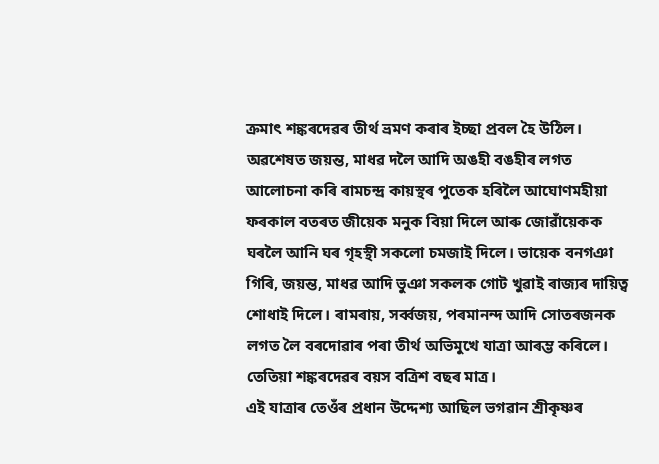ক্ৰমাৎ শঙ্কৰদেৱৰ তীৰ্থ ভ্ৰমণ কৰাৰ ইচ্ছা প্ৰবল হৈ উঠিল। অৱশেষত জয়ন্ত, মাধৱ দলৈ আদি অঙহী বঙহীৰ লগত আলোচনা কৰি ৰামচন্দ্ৰ কায়স্থৰ পুতেক হৰিলৈ আঘোণমহীয়া ফৰকাল বতৰত জীয়েক মনুক বিয়া দিলে আৰু জোৱাঁয়েকক ঘৰলৈ আনি ঘৰ গৃহস্থী সকলো চমজাই দিলে। ভায়েক বনগঞা গিৰি, জয়ন্ত, মাধৱ আদি ভুঞা সকলক গোট খুৱাই ৰাজ্যৰ দায়িত্ব শোধাই দিলে। ৰামৰায়, সৰ্ব্বজয়, পৰমানন্দ আদি সোতৰজনক লগত লৈ বৰদোৱাৰ পৰা তীর্থ অভিমুখে যাত্ৰা আৰম্ভ কৰিলে। তেতিয়া শঙ্কৰদেৱৰ বয়স বত্রিশ বছৰ মাত্র।
এই যাত্ৰাৰ তেওঁৰ প্ৰধান উদ্দেশ্য আছিল ভগৱান শ্রীকৃষ্ণৰ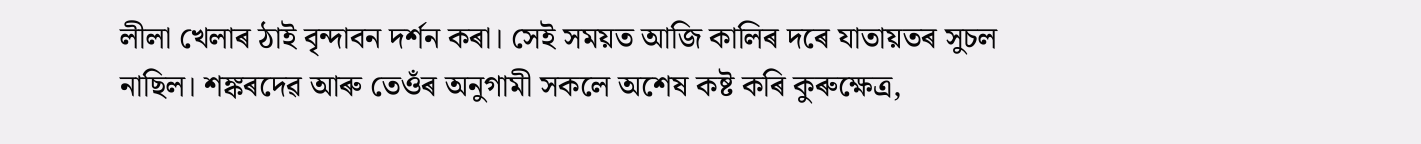লীলা খেলাৰ ঠাই বৃন্দাবন দৰ্শন কৰা। সেই সময়ত আজি কালিৰ দৰে যাতায়তৰ সুচল নাছিল। শঙ্কৰদেৱ আৰু তেওঁৰ অনুগামী সকলে অশেষ কষ্ট কৰি কুৰুক্ষেত্ৰ,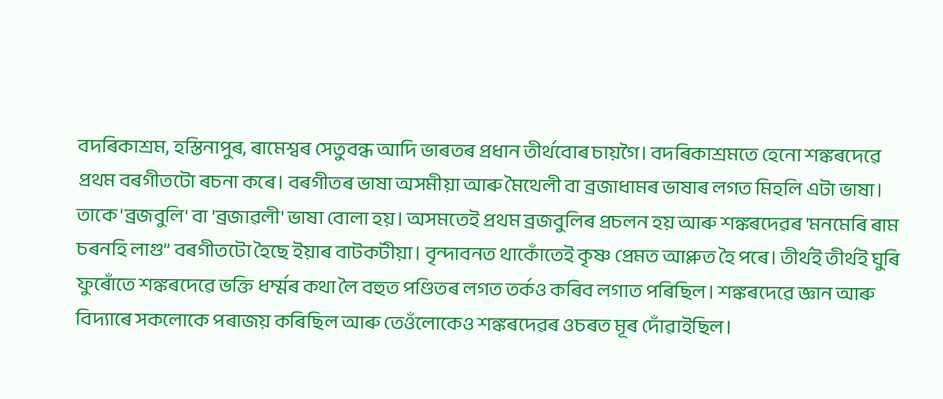বদৰিকাশ্ৰম, হস্তিনাপুৰ, ৰামেশ্বৰ সেতুবন্ধ আদি ভাৰতৰ প্ৰধান তীৰ্থবোৰ চায়গৈ। বদৰিকাশ্ৰমতে হেনো শঙ্কৰদেৱে প্ৰথম বৰগীতটো ৰচনা কৰে। বৰগীতৰ ভাষা অসমীয়া আৰু মৈথেলী বা ব্ৰজাধামৰ ভাষাৰ লগত মিহলি এটা ভাষা। তাকে 'ব্রজবুলি' বা 'ব্ৰজাৱলী' ভাষা বোলা হয়। অসমতেই প্রথম ব্রজবুলিৰ প্ৰচলন হয় আৰু শঙ্কৰদেৱৰ 'মনমেৰি ৰাম চৰনহি লাগু” বৰগীতটো হৈছে ইয়াৰ বাটকটীয়া। বৃন্দাবনত থাকোঁতেই কৃষ্ণ প্ৰেমত আপ্লুত হৈ পৰে। তীৰ্থই তীৰ্থই ঘুৰি ফুৰোঁতে শঙ্কৰদেৱে ভক্তি ধৰ্ম্মৰ কথা লৈ বহুত পণ্ডিতৰ লগত তর্কও কৰিব লগাত পৰিছিল। শঙ্কৰদেৱে জ্ঞান আৰু বিদ্যাৰে সকলোকে পৰাজয় কৰিছিল আৰু তেওঁলোকেও শঙ্কৰদেৱৰ ওচৰত মূৰ দোঁৱাইছিল।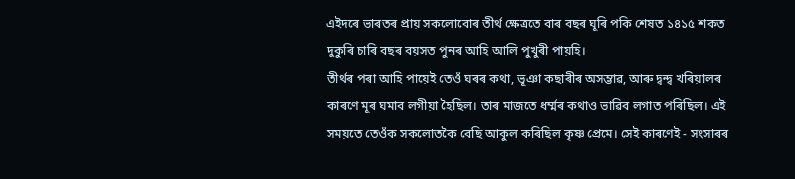এইদৰে ভাৰতৰ প্ৰায় সকলোবোৰ তীৰ্থ ক্ষেত্ৰতে বাৰ বছৰ ঘূৰি পকি শেষত ১৪১৫ শকত দুকুৰি চাৰি বছৰ বয়সত পুনৰ আহি আলি পুখুৰী পায়হি।
তীৰ্থৰ পৰা আহি পায়েই তেওঁ ঘৰৰ কথা, ভূঞা কছাৰীৰ অসম্ভাৱ, আৰু দ্বন্দ্ব খৰিয়ালৰ কাৰণে মূৰ ঘমাব লগীয়া হৈছিল। তাৰ মাজতে ধৰ্ম্মৰ কথাও ভাৱিব লগাত পৰিছিল। এই সময়তে তেওঁক সকলোতকৈ বেছি আকুল কৰিছিল কৃষ্ণ প্রেমে। সেই কাৰণেই - সংসাৰৰ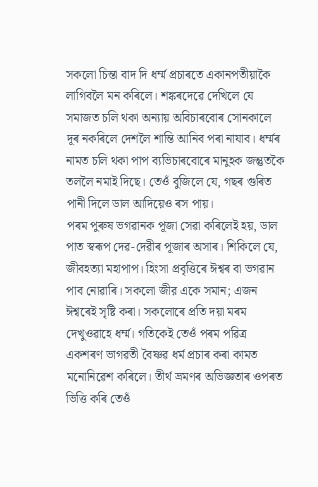সকলো চিন্তা বাদ দি ধৰ্ম্ম প্ৰচাৰতে একানপতীয়াকৈ লাগিবলৈ মন কৰিলে। শঙ্কৰদেৱে দেখিলে যে সমাজত চলি থকা অন্যায় অবিচাৰবোৰ সোনকালে দূৰ নকৰিলে দেশলৈ শান্তি আনিব পৰা নাযাব। ধৰ্ম্মৰ নামত চলি থকা পাপ ব্যভিচাৰবোৰে মানুহক জন্তুতকৈ তললৈ নমাই দিছে। তেওঁ বুজিলে যে, গছৰ গুৰিত পানী দিলে ডাল আদিয়েও ৰস পায়।
পৰম পুৰুষ ভগৱানক পূজা সেৱা কৰিলেই হয়, ডাল পাত স্বৰূপ দেৱ-দেৱীৰ পূজাৰ অসাৰ। শিকিলে যে, জীবহত্যা মহাপাপ। হিংসা প্রবৃত্তিৰে ঈশ্বৰ বা ভগৱান পাব নোৱাৰি। সকলো জীর একে সমান; এজন ঈশ্বৰেই সৃষ্টি কৰা। সকলোৰে প্ৰতি দয়া মৰম দেখুওৱাহে ধৰ্ম্ম। গতিকেই তেওঁ পৰম পৱিত্ৰ একশৰণ ভাগৱতী বৈষ্ণৱ ধৰ্ম প্ৰচাৰ কৰা কামত মনোনিৱেশ কৰিলে। তীর্থ ভ্ৰমণৰ অভিজ্ঞতাৰ ওপৰত ভিত্তি কৰি তেওঁ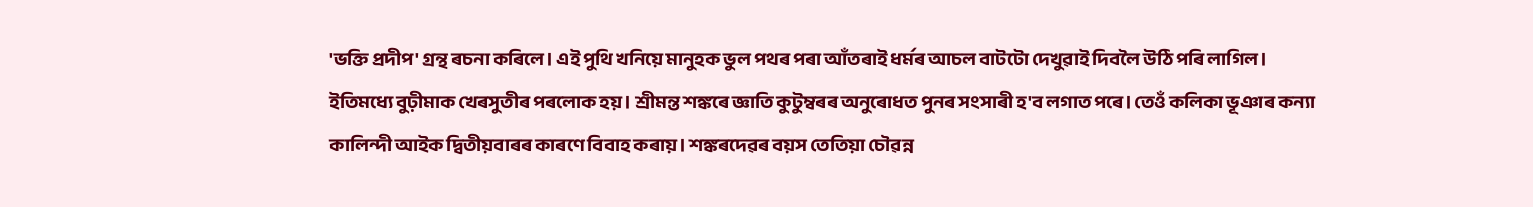'ভক্তি প্রদীপ' গ্ৰন্থ ৰচনা কৰিলে। এই পুথি খনিয়ে মানুহক ভুল পথৰ পৰা আঁতৰাই ধৰ্মৰ আচল বাটটো দেখুৱাই দিবলৈ উঠি পৰি লাগিল।
ইতিমধ্যে বুঢ়ীমাক খেৰসুতীৰ পৰলোক হয়। শ্রীমন্ত শঙ্কৰে জ্ঞাতি কুটুম্বৰৰ অনুৰোধত পুনৰ সংসাৰী হ'ব লগাত পৰে। তেওঁ কলিকা ভূঞাৰ কন্যা কালিন্দী আইক দ্বিতীয়বাৰৰ কাৰণে বিবাহ কৰায়। শঙ্কৰদেৱৰ বয়স তেতিয়া চৌৱন্ন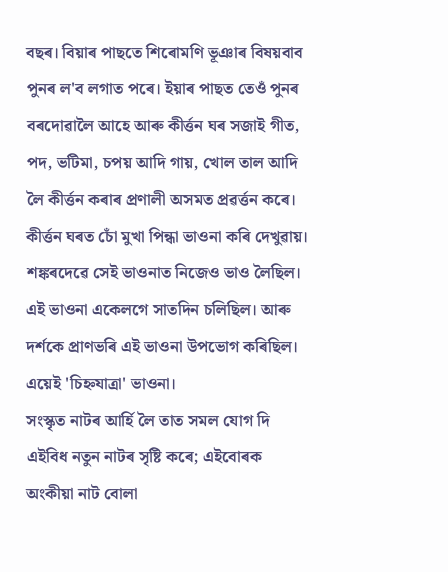বছৰ। বিয়াৰ পাছতে শিৰোমণি ভূঞাৰ বিষয়বাব পুনৰ ল'ব লগাত পৰে। ইয়াৰ পাছত তেওঁ পুনৰ বৰদোৱালৈ আহে আৰু কীৰ্ত্তন ঘৰ সজাই গীত, পদ, ভটিমা, চপয় আদি গায়, খোল তাল আদি লৈ কীৰ্ত্তন কৰাৰ প্ৰণালী অসমত প্ৰৱৰ্ত্তন কৰে। কীৰ্ত্তন ঘৰত চোঁ মুখা পিন্ধা ভাওনা কৰি দেখুৱায়। শঙ্কৰদেৱে সেই ভাওনাত নিজেও ভাও লৈছিল। এই ভাওনা একেলগে সাতদিন চলিছিল। আৰু দৰ্শকে প্রাণভৰি এই ভাওনা উপভোগ কৰিছিল। এয়েই 'চিহ্নযাত্রা' ভাওনা।
সংস্কৃত নাটৰ আৰ্হি লৈ তাত সমল যোগ দি এইবিধ নতুন নাটৰ সৃষ্টি কৰে; এইবোৰক অংকীয়া নাট বোলা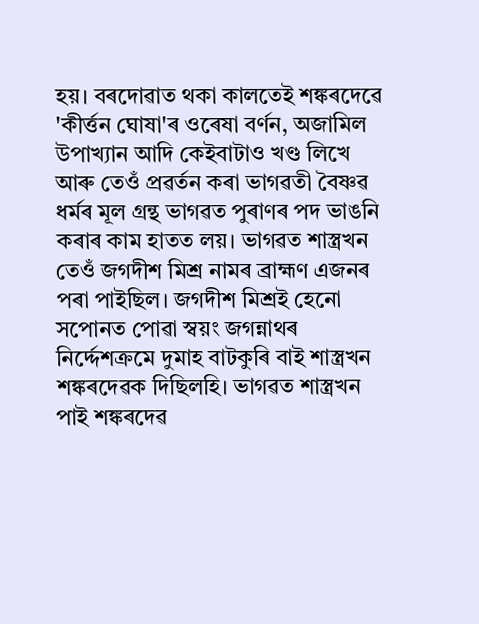হয়। বৰদোৱাত থকা কালতেই শঙ্কৰদেৱে 'কীৰ্ত্তন ঘোষা'ৰ ওৰেষা বর্ণন, অজামিল উপাখ্যান আদি কেইবাটাও খণ্ড লিখে আৰু তেওঁ প্ৰৱৰ্তন কৰা ভাগৱতী বৈষ্ণৱ ধৰ্মৰ মূল গ্রন্থ ভাগৱত পুৰাণৰ পদ ভাঙনি কৰাৰ কাম হাতত লয়। ভাগৱত শাস্ত্ৰখন তেওঁ জগদীশ মিশ্র নামৰ ব্ৰাহ্মণ এজনৰ পৰা পাইছিল। জগদীশ মিশ্রই হেনো সপোনত পোৱা স্বয়ং জগন্নাথৰ নিৰ্দ্দেশক্রমে দুমাহ বাটকুৰি বাই শাস্ত্ৰখন শঙ্কৰদেৱক দিছিলহি। ভাগৱত শাস্ত্ৰখন পাই শঙ্কৰদেৱ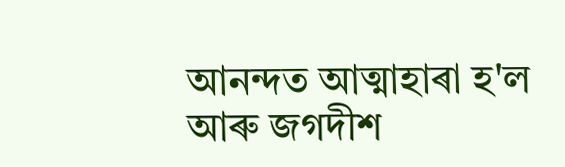আনন্দত আত্মাহাৰা হ'ল আৰু জগদীশ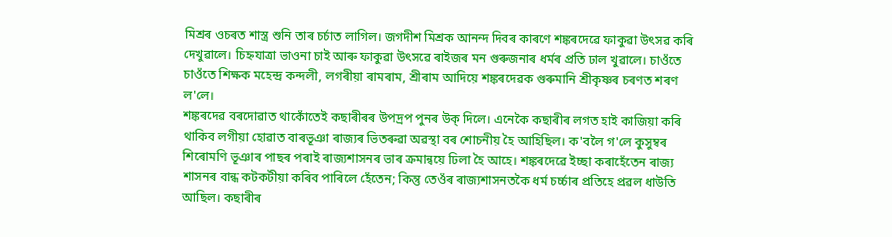মিশ্ৰৰ ওচৰত শাস্ত্ৰ শুনি তাৰ চৰ্চাত লাগিল। জগদীশ মিশ্রক আনন্দ দিবৰ কাৰণে শঙ্কৰদেৱে ফাকুৱা উৎসৱ কৰি দেখুৱালে। চিহ্নযাত্রা ভাওনা চাই আৰু ফাকুৱা উৎসৱে ৰাইজৰ মন গুৰুজনাৰ ধৰ্মৰ প্ৰতি ঢাল খুৱালে। চাওঁতে চাওঁতে শিক্ষক মহেন্দ্ৰ কন্দলী, লগৰীয়া ৰামৰাম, শ্ৰীৰাম আদিয়ে শঙ্কৰদেৱক গুৰুমানি শ্রীকৃষ্ণৰ চৰণত শৰণ ল'লে।
শঙ্কৰদেৱ বৰদোৱাত থাকোঁতেই কছাৰীৰৰ উপদ্ৰপ পুনৰ উক্ দিলে। এনেকৈ কছাৰীৰ লগত হাই কাজিয়া কৰি থাকিব লগীয়া হোৱাত বাৰভূঞা ৰাজ্যৰ ভিতৰুৱা অৱস্থা বৰ শোচনীয় হৈ আহিছিল। ক'বলৈ গ'লে কুসুম্বৰ শিৰোমণি ভূঞাৰ পাছৰ পৰাই ৰাজ্যশাসনৰ ভাৰ ক্ৰমান্বয়ে ঢিলা হৈ আহে। শঙ্কৰদেৱে ইচ্ছা কৰাহেঁতেন ৰাজ্য শাসনৰ বান্ধ কটকটীয়া কৰিব পাৰিলে হেঁতেন; কিন্তু তেওঁৰ ৰাজ্যশাসনতকৈ ধৰ্ম চর্চ্চাৰ প্ৰতিহে প্ৰৱল ধাউতি আছিল। কছাৰীৰ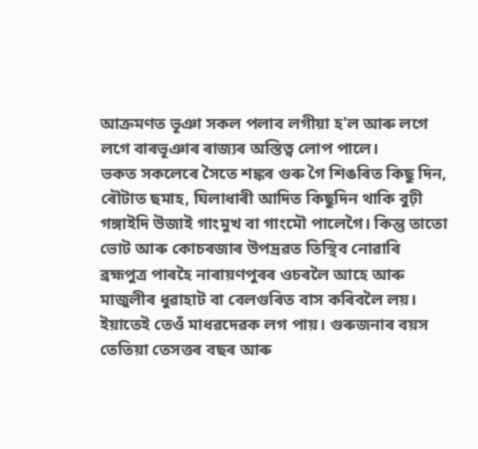আক্ৰমণত ভূঞা সকল পলাব লগীয়া হ'ল আৰু লগে লগে বাৰভূঞাৰ ৰাজ্যৰ অস্তিত্ব লোপ পালে।
ভকত সকলেৰে সৈতে শঙ্কৰ গুৰু গৈ শিঙৰিত কিছু দিন, ৰৌটাত ছমাহ, ঘিলাধাৰী আদিত কিছুদিন থাকি বুঢ়ী গঙ্গাইদি উজাই গাংমুখ বা গাংমৌ পালেগৈ। কিন্তু তাতো ভোট আৰু কোচৰজাৰ উপদ্ৰৱত তিস্থিব নোৱাৰি ব্ৰহ্মপুত্ৰ পাৰহৈ নাৰায়ণপুৰৰ ওচৰলৈ আহে আৰু মাজুলীৰ ধুৱাহাট বা বেলগুৰিত বাস কৰিবলৈ লয়। ইয়াতেই তেওঁ মাধৱদেৱক লগ পায়। গুৰুজনাৰ বয়স তেতিয়া তেসত্তৰ বছৰ আৰু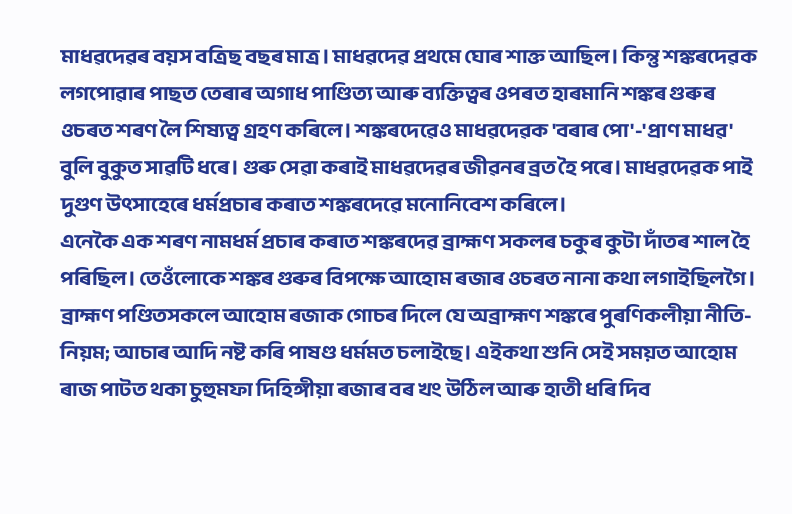মাধৱদেৱৰ বয়স বত্ৰিছ বছৰ মাত্র। মাধৱদেৱ প্ৰথমে ঘোৰ শাক্ত আছিল। কিন্তু শঙ্কৰদেৱক লগপোৱাৰ পাছত তেৰাৰ অগাধ পাণ্ডিত্য আৰু ব্যক্তিত্বৰ ওপৰত হাৰমানি শঙ্কৰ গুৰুৰ ওচৰত শৰণ লৈ শিষ্যত্ব গ্রহণ কৰিলে। শঙ্কৰদেৱেও মাধৱদেৱক 'বৰাৰ পো'-'প্রাণ মাধৱ' বুলি বুকুত সাৱটি ধৰে। গুৰু সেৱা কৰাই মাধৱদেৱৰ জীৱনৰ ব্ৰত হৈ পৰে। মাধৱদেৱক পাই দুগুণ উৎসাহেৰে ধৰ্মপ্ৰচাৰ কৰাত শঙ্কৰদেৱে মনোনিবেশ কৰিলে।
এনেকৈ এক শৰণ নামধৰ্ম প্ৰচাৰ কৰাত শঙ্কৰদেৱ ব্ৰাহ্মণ সকলৰ চকুৰ কুটা দাঁতৰ শাল হৈ পৰিছিল। তেওঁলোকে শঙ্কৰ গুৰুৰ বিপক্ষে আহোম ৰজাৰ ওচৰত নানা কথা লগাইছিলগৈ। ব্রাহ্মণ পণ্ডিতসকলে আহোম ৰজাক গোচৰ দিলে যে অব্রাহ্মণ শঙ্কৰে পুৰণিকলীয়া নীতি-নিয়ম; আচাৰ আদি নষ্ট কৰি পাষণ্ড ধর্মমত চলাইছে। এইকথা শুনি সেই সময়ত আহোম ৰাজ পাটত থকা চুহুমফা দিহিঙ্গীয়া ৰজাৰ বৰ খং উঠিল আৰু হাতী ধৰি দিব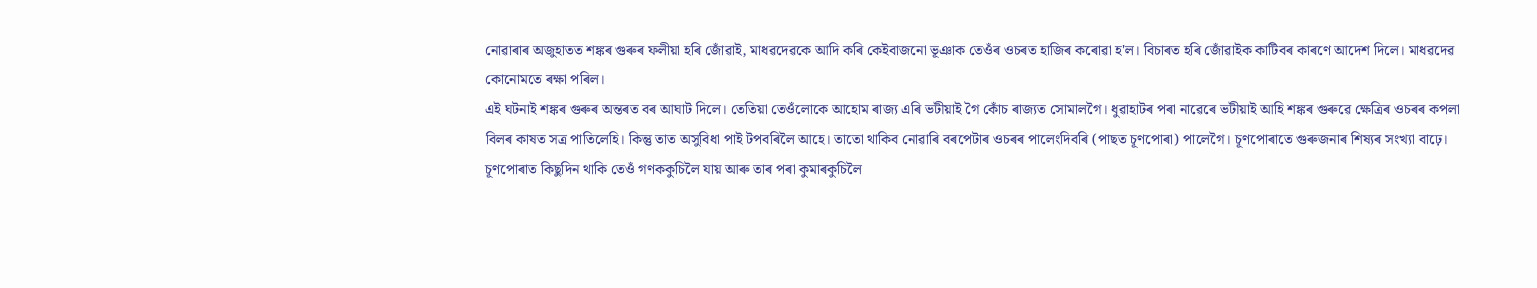নোৱাৰাৰ অজুহাতত শঙ্কৰ গুৰুৰ ফলীয়া হৰি জোঁৱাই, মাধৱদেৱকে আদি কৰি কেইবাজনো ভূঞাক তেওঁৰ ওচৰত হাজিৰ কৰোৱা হ'ল। বিচাৰত হৰি জোঁৱাইক কাটিবৰ কাৰণে আদেশ দিলে। মাধৱদেৱ কোনোমতে ৰক্ষা পৰিল।
এই ঘটনাই শঙ্কৰ গুৰুৰ অন্তৰত বৰ আঘাট দিলে। তেতিয়া তেওঁলোকে আহোম ৰাজ্য এৰি ভটীয়াই গৈ কোঁচ ৰাজ্যত সোমালগৈ। ধুৱাহাটৰ পৰা নাৱেৰে ভটীয়াই আহি শঙ্কৰ গুৰুৱে ক্ষেত্ৰিৰ ওচৰৰ কপলা বিলৰ কাষত সত্ৰ পাতিলেহি। কিন্তু তাত অসুবিধা পাই টপবৰিলৈ আহে। তাতো থাকিব নোৱাৰি বৰপেটাৰ ওচৰৰ পালেংদিবৰি (পাছত চূণপোৰা) পালেগৈ। চূণপোৰাতে গুৰুজনাৰ শিষ্যৰ সংখ্যা বাঢ়ে। চূণপোৰাত কিছুদিন থাকি তেওঁ গণককুচিলৈ যায় আৰু তাৰ পৰা কুমাৰকুচিলৈ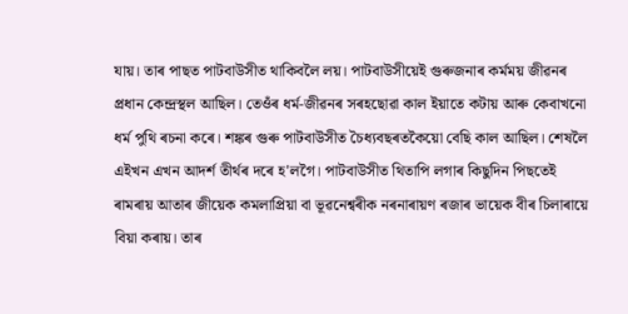যায়। তাৰ পাছত পাটবাউসীত থাকিবলৈ লয়। পাটবাউসীয়েই গুৰুজনাৰ কৰ্মময় জীৱনৰ প্ৰধান কেন্দ্ৰস্থল আছিল। তেওঁৰ ধৰ্ম-জীৱনৰ সৰহছোৱা কাল ইয়াতে কটায় আৰু কেবাখনো ধর্ম পুথি ৰচনা কৰে। শঙ্কৰ গুৰু পাটবাউসীত চৈধ্যবছৰতকৈয়ো বেছি কাল আছিল। শেষলৈ এইখন এখন আদর্শ তীৰ্থৰ দৰে হ'লগৈ। পাটবাউসীত থিতাপি লগাৰ কিছুদিন পিছতেই ৰামৰায় আতাৰ জীয়েক কমলাপ্রিয়া বা ভূৱনেশ্বৰীক নৰনাৰায়ণ ৰজাৰ ভায়েক বীৰ চিলাৰায়ে বিয়া কৰায়। তাৰ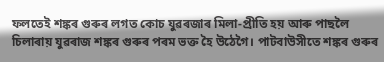ফলতেই শঙ্কৰ গুৰুৰ লগত কোচ যুৱৰজাৰ মিলা-প্রীতি হয় আৰু পাছলৈ চিলাৰায় যুৱৰাজ শঙ্কৰ গুৰুৰ পৰম ভক্ত হৈ উঠেগৈ। পাটবাউসীতে শঙ্কৰ গুৰুৰ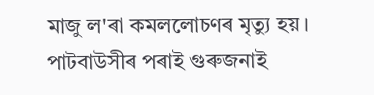মাজু ল'ৰা কমললোচণৰ মৃত্যু হয়।
পাটবাউসীৰ পৰাই গুৰুজনাই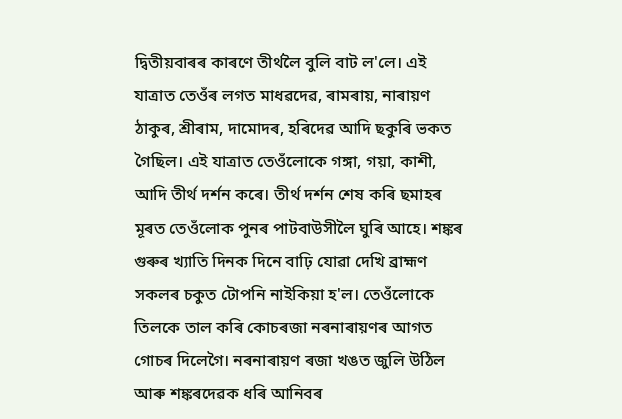দ্বিতীয়বাৰৰ কাৰণে তীর্থলৈ বুলি বাট ল'লে। এই যাত্ৰাত তেওঁৰ লগত মাধৱদেৱ, ৰামৰায়, নাৰায়ণ ঠাকুৰ, শ্ৰীৰাম, দামোদৰ, হৰিদেৱ আদি ছকুৰি ভকত গৈছিল। এই যাত্রাত তেওঁলোকে গঙ্গা, গয়া, কাশী, আদি তীর্থ দর্শন কৰে। তীৰ্থ দৰ্শন শেষ কৰি ছমাহৰ মূৰত তেওঁলোক পুনৰ পাটবাউসীলৈ ঘুৰি আহে। শঙ্কৰ গুৰুৰ খ্যাতি দিনক দিনে বাঢ়ি যোৱা দেখি ব্রাহ্মণ সকলৰ চকুত টোপনি নাইকিয়া হ'ল। তেওঁলোকে তিলকে তাল কৰি কোচৰজা নৰনাৰায়ণৰ আগত গোচৰ দিলেগৈ। নৰনাৰায়ণ ৰজা খঙত জুলি উঠিল আৰু শঙ্কৰদেৱক ধৰি আনিবৰ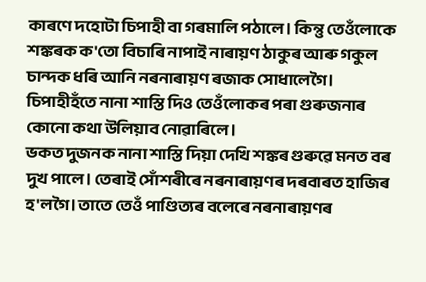কাৰণে দহোটা চিপাহী বা গৰমালি পঠালে। কিন্তু তেওঁলোকে শঙ্কৰক ক'তো বিচাৰি নাপাই নাৰায়ণ ঠাকুৰ আৰু গকুল চান্দক ধৰি আনি নৰনাৰায়ণ ৰজাক সোধালেগৈ। চিপাহীহঁতে নানা শাস্তি দিও তেওঁলোকৰ পৰা গুৰুজনাৰ কোনো কথা উলিয়াব নোৱাৰিলে।
ভকত দুজনক নানা শাস্তি দিয়া দেখি শঙ্কৰ গুৰুৱে মনত বৰ দুখ পালে। তেৰাই সোঁশৰীৰে নৰনাৰায়ণৰ দৰবাৰত হাজিৰ হ'লগৈ। তাতে তেওঁ পাণ্ডিত্যৰ বলেৰে নৰনাৰায়ণৰ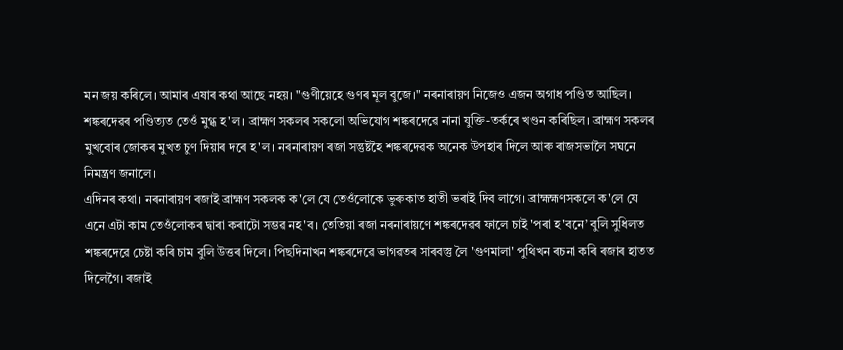মন জয় কৰিলে। আমাৰ এষাৰ কথা আছে নহয়। "গুণীয়েহে গুণৰ মূল বুজে।" নৰনাৰায়ণ নিজেও এজন অগাধ পণ্ডিত আছিল। শঙ্কৰদেৱৰ পণ্ডিত্যত তেওঁ মুগ্ধ হ'ল। ব্রাহ্মণ সকলৰ সকলো অভিযোগ শঙ্কৰদেৱে নানা যুক্তি-তর্কৰে খণ্ডন কৰিছিল। ব্রাহ্মণ সকলৰ মুখবোৰ জোকৰ মুখত চুণ দিয়াৰ দৰে হ'ল। নৰনাৰায়ণ ৰজা সন্তুষ্টহৈ শঙ্কৰদেৱক অনেক উপহাৰ দিলে আৰু ৰাজসভালৈ সঘনে নিমন্ত্রণ জনালে।
এদিনৰ কথা। নৰনাৰায়ণ ৰজাই ব্রাহ্মণ সকলক ক'লে যে তেওঁলোকে ভুৰুকাত হাতী ভৰাই দিব লাগে। ব্রাহ্মহ্মণসকলে ক'লে যে এনে এটা কাম তেওঁলোকৰ দ্বাৰা কৰাটো সম্ভৱ নহ'ব। তেতিয়া ৰজা নৰনাৰায়ণে শঙ্কৰদেৱৰ ফালে চাই 'পৰা হ'বনে’ বুলি সুধিলত শঙ্কৰদেৱে চেষ্টা কৰি চাম বুলি উত্তৰ দিলে। পিছদিনাখন শঙ্কৰদেৱে ভাগৱতৰ সাৰবস্তু লৈ 'গুণমালা' পুথিখন ৰচনা কৰি ৰজাৰ হাতত দিলেগৈ। ৰজাই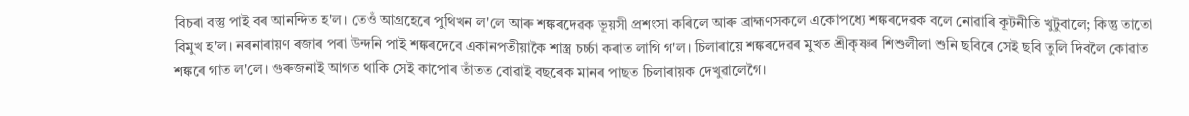বিচৰা বস্তু পাই বৰ আনন্দিত হ'ল। তেওঁ আগ্রহেৰে পুথিখন ল'লে আৰু শঙ্কৰদেৱক ভূয়সী প্রশংসা কৰিলে আৰু ব্রাহ্মণসকলে একোপধ্যে শঙ্কৰদেৱক বলে নোৱাৰি কূটনীতি খুটুবালে; কিন্তু তাতো বিমুখ হ'ল। নৰনাৰায়ণ ৰজাৰ পৰা উন্দনি পাই শঙ্কৰদেবে একানপতীয়াকৈ শাস্ত্ৰ চর্চ্চা কৰাত লাগি গ'ল। চিলাৰায়ে শঙ্কৰদেৱৰ মুখত শ্রীকৃষ্ণৰ শিশুলীলা শুনি ছবিৰে সেই ছবি তুলি দিবলৈ কোৱাত শঙ্কৰে গাত ল'লে। গুৰুজনাই আগত থাকি সেই কাপোৰ তাঁতত বোৱাই বছৰেক মানৰ পাছত চিলাৰায়ক দেখুৱালেগৈ।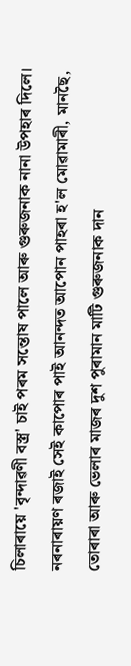চিলাৰায়ে 'বৃন্দাৱণী বস্ত্ৰ' চাই পৰম সন্তোষ পালে আৰু গুৰুজনাক নানা উপহাৰ দিলে। নৰনাৰায়ণ ৰজাই সেই কাপোৰ পাই আনন্দত আপোন পাহৰা হ'ল মোৱামাৰী, মানছৈ, তোৰাৰা আৰু ভেলাৰ মাজৰ দুশ পুৰামান মাটি গুৰুজনাক দান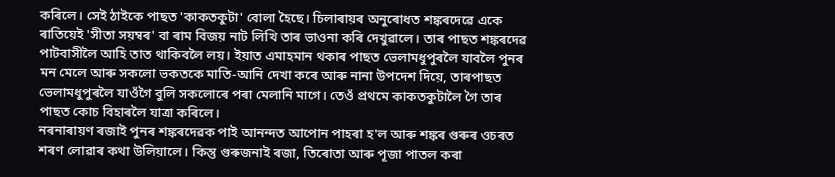কৰিলে। সেই ঠাইকে পাছত 'কাকতকুটা' বোলা হৈছে। চিলাৰায়ৰ অনুৰোধত শঙ্কৰদেৱে একে ৰাতিয়েই 'সীতা সয়ম্বৰ' বা ৰাম বিজয় নাট লিখি তাৰ ভাওনা কৰি দেখুৱালে। তাৰ পাছত শঙ্কৰদেৱ পাটবাসীলৈ আহি তাত থাকিবলৈ লয়। ইয়াত এমাহমান থকাৰ পাছত ভেলামধুপুৰলৈ যাবলৈ পুনৰ মন মেলে আৰু সকলো ভকতকে মাতি-আনি দেখা কৰে আৰু নানা উপদেশ দিয়ে, তাৰপাছত ভেলামধুপুৰলৈ যাওঁগৈ বুলি সকলোৰে পৰা মেলানি মাগে। তেওঁ প্রথমে কাকতকুটালৈ গৈ তাৰ পাছত কোচ বিহাৰলৈ যাত্রা কৰিলে।
নৰনাৰায়ণ ৰজাই পুনৰ শঙ্কৰদেৱক পাই আনন্দত আপোন পাহৰা হ'ল আৰু শঙ্কৰ গুৰুৰ ওচৰত শৰণ লোৱাৰ কথা উলিয়ালে। কিন্তু গুৰুজনাই ৰজা, তিৰোতা আৰু পূজা পাতল কৰা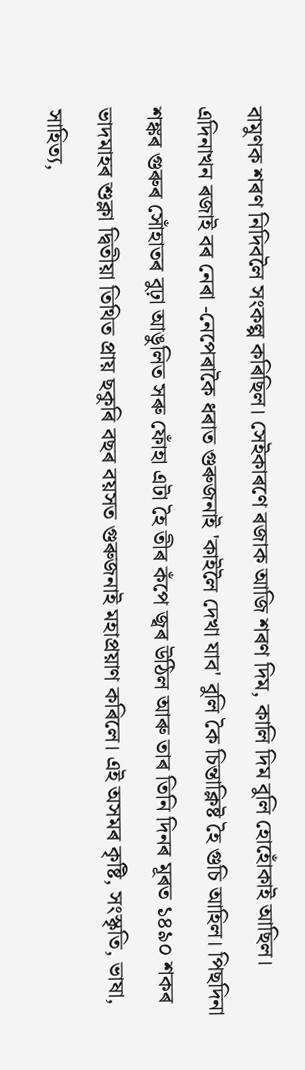বামুণক শৰণ নিদিবলৈ সংকল্প কৰিছিল। সেইকাৰণে ৰজাক আজি শৰণ দিম, কালি দিম বুলি হোহোঁকাই আছিল। এদিনাখন ৰজাই বৰ নেৰা -নেপেৰাকৈ ধৰাত গুৰুজনাই 'কাইলৈ দেখা যাব' বুলি কৈ চিন্তাক্লিষ্ট হৈ গুচি আহিল। পিছদিনা শঙ্কৰ গুৰুৰ সোঁহাতৰ বুঢ়া আঙুলিত সৰু ফোঁহা এটা হৈ তীৰ কঁপে জ্বৰ উঠিল আৰু তাৰ তিনি দিনৰ মূৰত ১৪৯০ শকৰ ভাদমাহৰ শুক্লা দ্বিতীয়া তিথিত প্রায় ছকুৰি বছৰ বয়সত গুৰুজনাই মহাপ্রয়াণ কৰিলে। এই অসমৰ কৃষ্টি, সংস্কৃতি, ভাষা, সাহিত্য,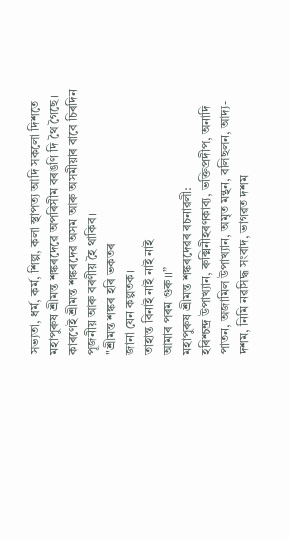সভ্যতা, ধর্ম, কর্ম, শিল্প, কলা স্থাপত্য আদি সকলো দিশতে মহাপুৰুষ শ্রীমন্ত শঙ্কৰদেৱে অপৰিসীম বৰঙণি দি থৈ গৈছে। কাৰণেই শ্ৰীমন্ত শঙ্কৰদেৱ অসম আৰু অসমীয়াৰ বাবে চিৰদিন পূজনীয় আৰু বৰণীয় হৈ থাকিব।
"শ্ৰীমন্ত শঙ্কৰ হৰি ভকতৰ
জানা যেন কল্পতক।
তাহান্ত বিনাই নাই নাই নাই
আমাৰ পৰম গুৰু।।”
মহাপুৰুষ শ্রীমন্ত শঙ্কৰদেৱৰ ৰচনাৱলী:
হৰিশ্চন্দ্র উপাখ্যান, ৰুক্মিনীহৰণকাব্য, ভক্তিপ্রদীপ, অনাদি পাতন, অজামিল উপাখ্যান, অমৃত মন্থন, বলিছলন, আদ্য-দশম, নিমি নৱসিদ্ধ সংবাদ, ভাগৱত দশম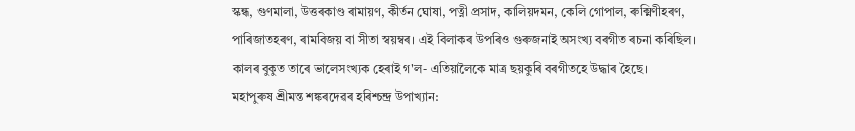স্কন্ধ, গুণমালা, উত্তৰকাণ্ড ৰামায়ণ, কীৰ্তন ঘোষা, পত্নী প্রসাদ, কালিয়দমন, কেলি গোপাল, ৰুক্মিণীহৰণ, পাৰিজাতহৰণ, ৰামবিজয় বা সীতা স্বয়ম্বৰ। এই বিলাকৰ উপৰিও গুৰুজনাই অসংখ্য বৰগীত ৰচনা কৰিছিল। কালৰ বুকুত তাৰে ভালেসংখ্যক হেৰাই গ'ল- এতিয়ালৈকে মাত্র ছয়কুৰি বৰগীতহে উদ্ধাৰ হৈছে।
মহাপুৰুষ শ্রীমন্ত শঙ্কৰদেৱৰ হৰিশ্চন্দ্ৰ উপাখ্যান: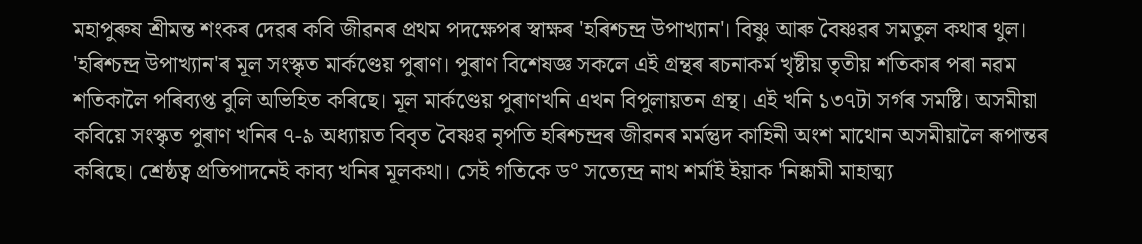মহাপুৰুষ শ্রীমন্ত শংকৰ দেৱৰ কবি জীৱনৰ প্ৰথম পদক্ষেপৰ স্বাক্ষৰ 'হৰিশ্চন্দ্ৰ উপাখ্যান'। বিষ্ণু আৰু বৈষ্ণৱৰ সমতুল কথাৰ থুল। 'হৰিশ্চন্দ্ৰ উপাখ্যান'ৰ মূল সংস্কৃত মার্কণ্ডেয় পুৰাণ। পুৰাণ বিশেষজ্ঞ সকলে এই গ্ৰন্থৰ ৰচনাকর্ম খৃষ্টীয় তৃতীয় শতিকাৰ পৰা নৱম শতিকালৈ পৰিব্যপ্ত বুলি অভিহিত কৰিছে। মূল মার্কণ্ডেয় পুৰাণখনি এখন বিপুলায়তন গ্রন্থ। এই খনি ১৩৭টা সৰ্গৰ সমষ্টি। অসমীয়া কবিয়ে সংস্কৃত পুৰাণ খনিৰ ৭-৯ অধ্যায়ত বিবৃত বৈষ্ণৱ নৃপতি হৰিশ্চন্দ্ৰৰ জীৱনৰ মৰ্মন্তুদ কাহিনী অংশ মাথোন অসমীয়ালৈ ৰূপান্তৰ কৰিছে। শ্রেষ্ঠত্ব প্রতিপাদনেই কাব্য খনিৰ মূলকথা। সেই গতিকে ড° সত্যেন্দ্র নাথ শর্মাই ইয়াক 'নিষ্কামী মাহাত্ম্য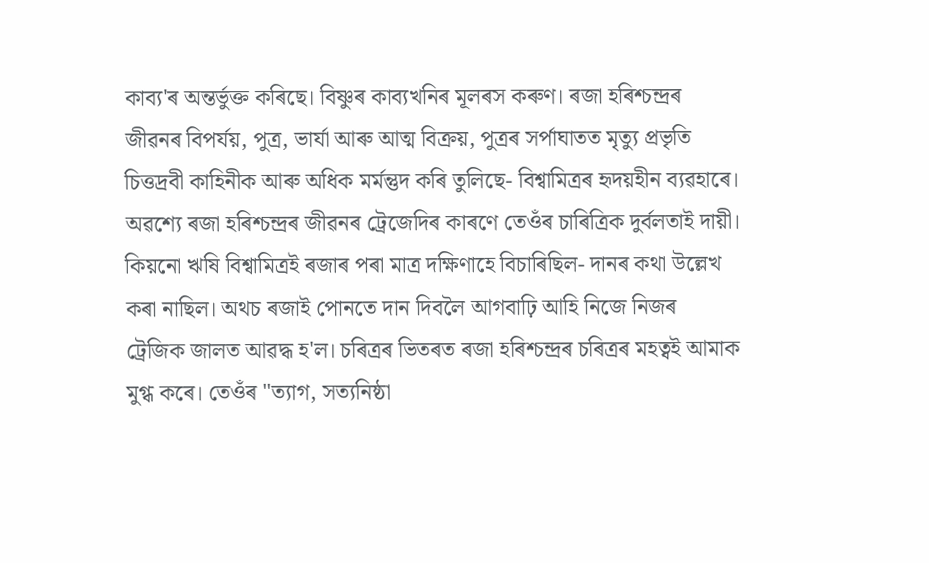কাব্য'ৰ অন্তৰ্ভুক্ত কৰিছে। বিষ্ণুৰ কাব্যখনিৰ মূলৰস কৰুণ। ৰজা হৰিশ্চন্দ্ৰৰ জীৱনৰ বিপৰ্যয়, পুত্র, ভাৰ্যা আৰু আত্ম বিক্রয়, পুত্ৰৰ সর্পাঘাতত মৃত্যু প্রভৃতি চিত্তদ্রবী কাহিনীক আৰু অধিক মর্মন্তুদ কৰি তুলিছে- বিশ্বামিত্ৰৰ হৃদয়হীন ব্যৱহাৰে। অৱশ্যে ৰজা হৰিশ্চন্দ্ৰৰ জীৱনৰ ট্রেজেদিৰ কাৰণে তেওঁৰ চাৰিত্ৰিক দুর্বলতাই দায়ী। কিয়নো ঋষি বিশ্বামিত্রই ৰজাৰ পৰা মাত্ৰ দক্ষিণাহে বিচাৰিছিল- দানৰ কথা উল্লেখ কৰা নাছিল। অথচ ৰজাই পোনতে দান দিবলৈ আগবাঢ়ি আহি নিজে নিজৰ ট্ৰেজিক জালত আৱদ্ধ হ'ল। চৰিত্ৰৰ ভিতৰত ৰজা হৰিশ্চন্দ্ৰৰ চৰিত্ৰৰ মহত্বই আমাক মুগ্ধ কৰে। তেওঁৰ "ত্যাগ, সত্যনিষ্ঠা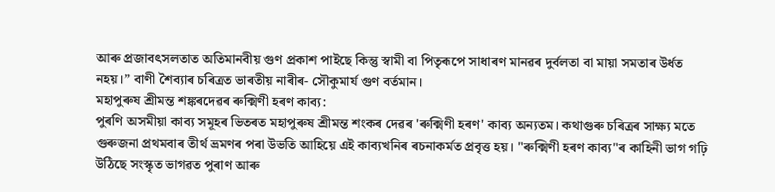আৰু প্ৰজাবৎসলতাত অতিমানবীয় গুণ প্রকাশ পাইছে কিন্তু স্বামী বা পিতৃৰূপে সাধাৰণ মানৱৰ দুৰ্বলতা বা মায়া সমতাৰ উৰ্ধত নহয়।” বাণী শৈব্যাৰ চৰিত্ৰত ভাৰতীয় নাৰীৰ- সৌকুমার্য গুণ বর্তমান।
মহাপুৰুষ শ্রীমন্ত শঙ্কৰদেৱৰ ৰুক্মিণী হৰণ কাব্য:
পুৰণি অসমীয়া কাব্য সমূহৰ ভিতৰত মহাপুৰুষ শ্ৰীমন্ত শংকৰ দেৱৰ 'ৰুক্মিণী হৰণ' কাব্য অন্যতম। কথাগুৰু চৰিত্ৰৰ সাক্ষ্য মতে গুৰুজনা প্ৰথমবাৰ তীৰ্থ ভ্ৰমণৰ পৰা উভতি আহিয়ে এই কাব্যখনিৰ ৰচনাকৰ্মত প্রবৃত্ত হয়। "ৰুক্মিণী হৰণ কাব্য"ৰ কাহিনী ভাগ গঢ়ি উঠিছে সংস্কৃত ভাগৱত পুৰাণ আৰু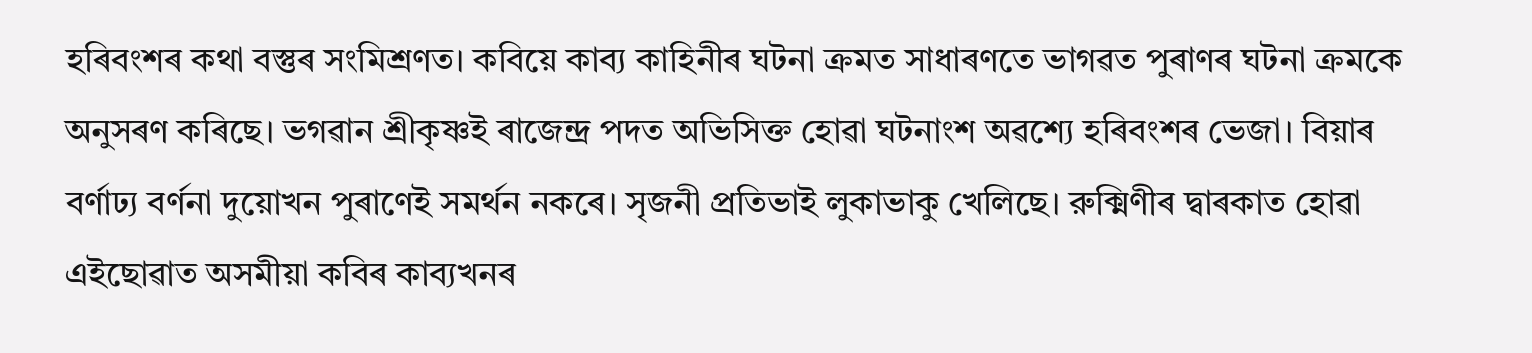হৰিবংশৰ কথা বস্তুৰ সংমিশ্রণত। কবিয়ে কাব্য কাহিনীৰ ঘটনা ক্ৰমত সাধাৰণতে ভাগৱত পুৰাণৰ ঘটনা ক্রমকে অনুসৰণ কৰিছে। ভগৱান শ্রীকৃষ্ণই ৰাজেন্দ্র পদত অভিসিক্ত হোৱা ঘটনাংশ অৱশ্যে হৰিবংশৰ ভেজা। বিয়াৰ বৰ্ণাঢ্য বর্ণনা দুয়োখন পুৰাণেই সমর্থন নকৰে। সৃজনী প্রতিভাই লুকাভাকু খেলিছে। রুক্মিণীৰ দ্বাৰকাত হোৱা এইছোৱাত অসমীয়া কবিৰ কাব্যখনৰ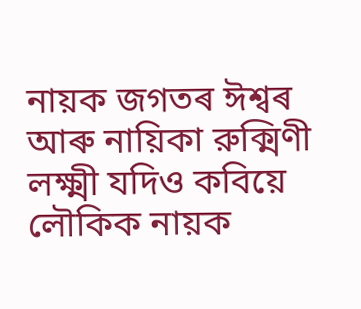নায়ক জগতৰ ঈশ্বৰ আৰু নায়িকা রুক্মিণী লক্ষ্মী যদিও কবিয়ে লৌকিক নায়ক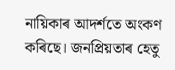নায়িকাৰ আদৰ্শতে অংকণ কৰিছে। জনপ্ৰিয়তাৰ হেতু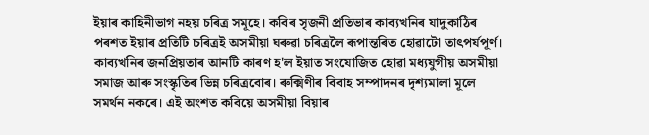ইয়াৰ কাহিনীভাগ নহয় চৰিত্ৰ সমূহে। কবিৰ সৃজনী প্ৰতিভাৰ কাব্যখনিৰ যাদুকাঠিৰ পৰশত ইয়াৰ প্রতিটি চৰিত্ৰই অসমীয়া ঘৰুৱা চৰিত্ৰলৈ ৰূপান্তৰিত হোৱাটো তাৎপর্যপূর্ণ। কাব্যখনিৰ জনপ্ৰিয়তাৰ আনটি কাৰণ হ'ল ইয়াত সংযোজিত হোৱা মধ্যযুগীয় অসমীয়া সমাজ আৰু সংস্কৃতিৰ ভিন্ন চৰিত্ৰবোৰ। ৰুক্মিণীৰ বিবাহ সম্পাদনৰ দৃশ্যমালা মূলে সমর্থন নকৰে। এই অংশত কবিয়ে অসমীয়া বিয়াৰ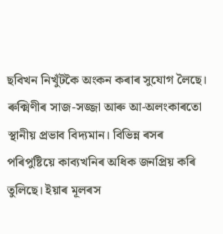ছবিখন নিখুঁটকৈ অংকন কৰাৰ সুযোগ লৈছে। ৰুক্মিণীৰ সাজ-সজ্জা আৰু আ-অলংকাৰতো স্থানীয় প্রভাব বিদ্যমান। বিভিন্ন ৰসৰ পৰিপুষ্টিয়ে কাব্যখনিৰ অধিক জনপ্ৰিয় কৰি তুলিছে। ইয়াৰ মূলৰস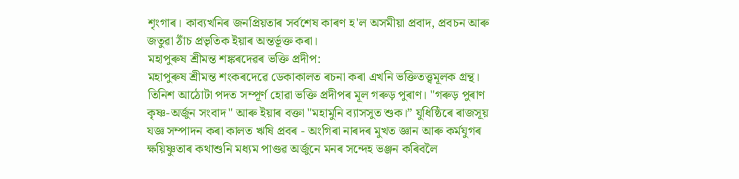শৃংগাৰ। কাব্যখনিৰ জনপ্ৰিয়তাৰ সৰ্বশেষ কাৰণ হ'ল অসমীয়া প্রবাদ, প্রবচন আৰু জতুৱা ঠাঁচ প্রভৃতিক ইয়াৰ অন্তৰ্ভূক্ত কৰা।
মহাপুৰুষ শ্রীমন্ত শঙ্কৰদেৱৰ ভক্তি প্রদীপ:
মহাপুৰুষ শ্রীমন্ত শংকৰদেৱে ডেকাকালত ৰচনা কৰা এখনি ভক্তিতত্ত্বমূলক গ্রন্থ। তিনিশ আঠোটা পদত সম্পূর্ণ হোৱা ভক্তি প্রদীপৰ মূল গৰুড় পুৰাণ। "গৰুড় পুৰাণ কৃষ্ণ-অর্জুন সংবাদ" আৰু ইয়াৰ বক্তা "মহামুনি ব্যাসসুত শুক।” যুধিষ্ঠিৰে ৰাজসূয় যজ্ঞ সম্পাদন কৰা কালত ঋষি প্ৰবৰ - অংগিৰা নাৰদৰ মুখত জ্ঞান আৰু কৰ্মযুগৰ ক্ষয়িষ্ণুতাৰ কথাশুনি মধ্যম পাণ্ডৱ অর্জুনে মনৰ সন্দেহ ভঞ্জন কৰিবলৈ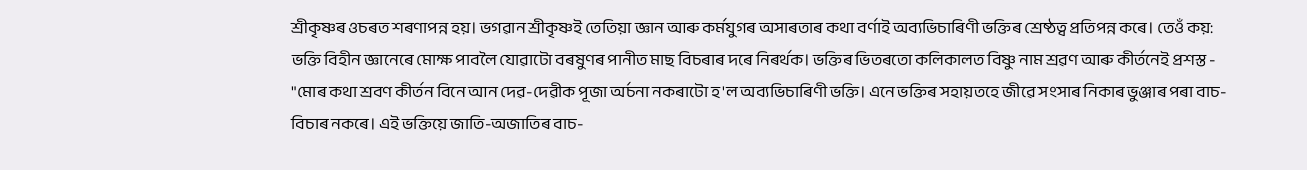শ্ৰীকৃষ্ণৰ ওচৰত শৰণাপন্ন হয়। ভগৱান শ্রীকৃষ্ণই তেতিয়া জ্ঞান আৰু কৰ্মযুগৰ অসাৰতাৰ কথা বৰ্ণাই অব্যভিচাৰিণী ভক্তিৰ শ্রেষ্ঠত্ব প্রতিপন্ন কৰে। তেওঁ কয়: ভক্তি বিহীন জ্ঞানেৰে মোক্ষ পাবলৈ যোৱাটো বৰষুণৰ পানীত মাছ বিচৰাৰ দৰে নিৰৰ্থক। ভক্তিৰ ভিতৰতো কলিকালত বিষ্ণু নাম শ্ৰৱণ আৰু কীর্তনেই প্রশস্ত - "মোৰ কথা শ্রবণ কীর্তন বিনে আন দেৱ-দেৱীক পূজা অর্চনা নকৰাটো হ'ল অব্যভিচাৰিণী ভক্তি। এনে ভক্তিৰ সহায়তহে জীৱে সংসাৰ নিকাৰ ভুঞ্জাৰ পৰা বাচ-বিচাৰ নকৰে। এই ভক্তিয়ে জাতি-অজাতিৰ বাচ-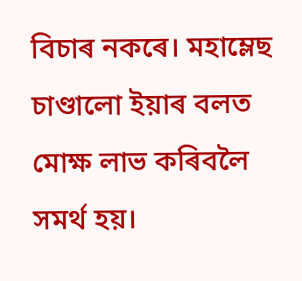বিচাৰ নকৰে। মহাম্লেছ চাণ্ডালো ইয়াৰ বলত মোক্ষ লাভ কৰিবলৈ সমর্থ হয়।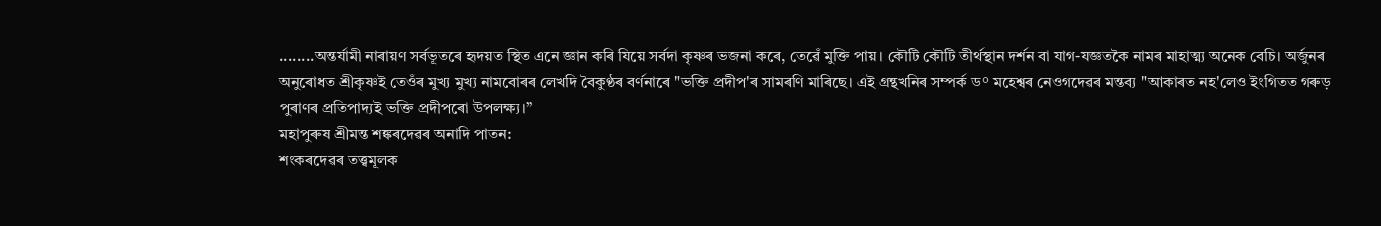........অন্তর্যামী নাৰায়ণ সৰ্বভূতৰে হৃদয়ত স্থিত এনে জ্ঞান কৰি যিয়ে সৰ্বদা কৃষ্ণৰ ভজনা কৰে, তেৱেঁ মুক্তি পায়। কৌটি কৌটি তীর্থস্থান দর্শন বা যাগ-যজ্ঞতকৈ নামৰ মাহাত্ম্য অনেক বেচি। অর্জুনৰ অনুৰোধত শ্ৰীকৃষ্ণই তেওঁৰ মুখ্য মুখ্য নামবোৰৰ লেখদি বৈকুণ্ঠৰ বৰ্ণনাৰে "ভক্তি প্রদীপ'ৰ সামৰণি মাৰিছে। এই গ্ৰন্থখনিৰ সম্পৰ্ক ড° মহেশ্বৰ নেওগদেৱৰ মন্তব্য "আকাৰত নহ'লেও ইংগিতত গৰুড় পুৰাণৰ প্ৰতিপাদ্যই ভক্তি প্রদীপৰো উপলক্ষ্য।”
মহাপুৰুষ শ্রীমন্ত শঙ্কৰদেৱৰ অনাদি পাতন:
শংকৰদেৱৰ তত্ত্বমূলক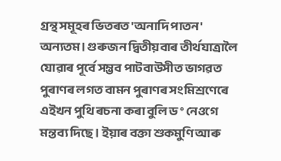গ্রন্থ সমূহৰ ভিতৰত 'অনাদি পাতন' অন্যতম। গুৰুজন দ্বিতীয়বাৰ তীৰ্থযাত্ৰালৈ যোৱাৰ পূৰ্বে সম্ভব পাটবাউসীত ভাগৱত পুৰাণৰ লগত বামন পুৰাণৰ সংমিশ্রণেৰে এইখন পুথি ৰচনা কৰা বুলি ড° নেওগে মন্তব্য দিছে। ইয়াৰ বক্তা শুকমুণি আৰু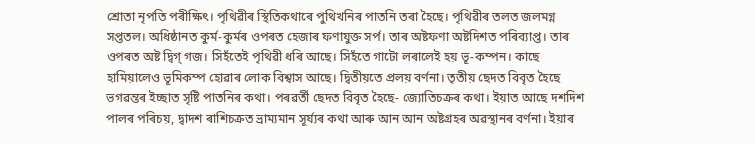শ্রোতা নৃপতি পৰীক্ষিৎ। পৃথিৱীৰ স্থিতিকথাৰে পুথিখনিৰ পাতনি তৰা হৈছে। পৃথিৱীৰ তলত জলমগ্ন সপ্ততল। অধিষ্ঠানত কুৰ্ম-কুৰ্মৰ ওপৰত হেজাৰ ফণাযুক্ত সৰ্প। তাৰ অষ্টফণা অষ্টদিশত পৰিব্যাপ্ত। তাৰ ওপৰত অষ্ট দ্বিগ্ গজ। সিহঁতেই পৃথিৱী ধৰি আছে। সিহঁতে গাটো লৰালেই হয় ভূ-কম্পন। কাছে হামিয়ালেও ভূমিকম্প হোৱাৰ লোক বিশ্বাস আছে। দ্বিতীয়তে প্রলয় বর্ণনা। তৃতীয় ছেদত বিবৃত হৈছে ভগৱন্তৰ ইচ্ছাত সৃষ্টি পাতনিৰ কথা। পৰৱৰ্তী ছেদত বিবৃত হৈছে- জ্যোতিচক্ৰৰ কথা। ইয়াত আছে দশদিশ পালৰ পৰিচয়, দ্বাদশ ৰাশিচক্রত ভ্রাম্যমান সূৰ্য্যৰ কথা আৰু আন আন অষ্টগ্ৰহৰ অৱস্থানৰ বৰ্ণনা। ইয়াৰ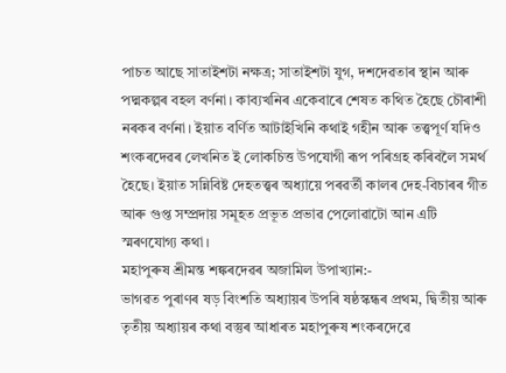পাচত আছে সাতাইশটা নক্ষত্র; সাতাইশটা যুগ, দশদেৱতাৰ স্থান আৰু পদ্মকল্পৰ বহল বর্ণনা। কাব্যখনিৰ একেবাৰে শেষত কথিত হৈছে চৌৰাশী নৰকৰ বৰ্ণনা। ইয়াত বর্ণিত আটাইখিনি কথাই গহীন আৰু তত্ত্বপূর্ণ যদিও শংকৰদেৱৰ লেখনিত ই লোকচিত্ত উপযোগী ৰূপ পৰিগ্ৰহ কৰিবলৈ সমৰ্থ হৈছে। ইয়াত সন্নিবিষ্ট দেহতত্ত্বৰ অধ্যায়ে পৰৱৰ্তী কালৰ দেহ-বিচাৰৰ গীত আৰু গুপ্ত সম্প্রদায় সমূহত প্রভূত প্ৰভাৱ পেলোৱাটো আন এটি স্মৰণযোগ্য কথা।
মহাপুৰুষ শ্রীমন্ত শঙ্কৰদেৱৰ অজামিল উপাখ্যান:-
ভাগৱত পুৰাণৰ ষড় বিংশতি অধ্যায়ৰ উপৰি ষষ্ঠস্কন্ধৰ প্রথম, দ্বিতীয় আৰু তৃতীয় অধ্যায়ৰ কথা বস্তুৰ আধাৰত মহাপুৰুষ শংকৰদেৱে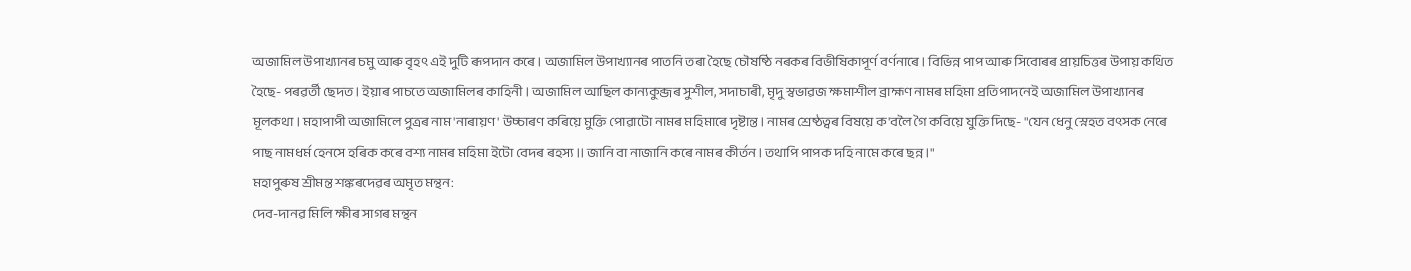অজামিল উপাখ্যানৰ চমু আৰু বৃহৎ এই দুটি ৰূপদান কৰে। অজামিল উপাখ্যানৰ পাতনি তৰা হৈছে চৌষষ্ঠি নৰকৰ বিভীষিকাপূর্ণ বর্ণনাৰে। বিভিন্ন পাপ আৰু সিবোৰৰ প্রায়চিত্তৰ উপায় কথিত হৈছে- পৰৱৰ্তী ছেদত। ইয়াৰ পাচতে অজামিলৰ কাহিনী। অজামিল আছিল কান্যকুব্জৰ সুশীল, সদাচাৰী, মৃদু স্বভাৱজ ক্ষমাশীল ব্রাহ্মণ নামৰ মহিমা প্রতিপাদনেই অজামিল উপাখ্যানৰ মূলকথা। মহাপাপী অজামিলে পুত্ৰৰ নাম 'নাৰায়ণ' উচ্চাৰণ কৰিয়ে মুক্তি পোৱাটো নামৰ মহিমাৰে দৃষ্টান্ত। নামৰ শ্রেষ্ঠত্বৰ বিষয়ে ক'বলৈ গৈ কবিয়ে যুক্তি দিছে- "যেন ধেনু স্নেহত বৎসক নেৰে পাছ নামধৰ্ম হেনসে হৰিক কৰে বশ্য নামৰ মহিমা ইটো বেদৰ ৰহস্য।। জানি বা নাজানি কৰে নামৰ কীৰ্তন। তথাপি পাপক দহি নামে কৰে ছন্ন।"
মহাপুৰুষ শ্রীমন্ত শঙ্কৰদেৱৰ অমৃত মন্থন:
দেব-দানৱ মিলি ক্ষীৰ সাগৰ মন্থন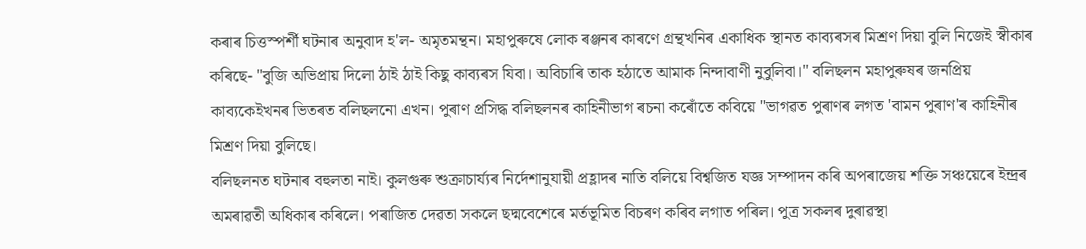কৰাৰ চিত্তস্পর্শী ঘটনাৰ অনুবাদ হ'ল- অমৃতমন্থন। মহাপুৰুষে লোক ৰঞ্জনৰ কাৰণে গ্ৰন্থখনিৰ একাধিক স্থানত কাব্যৰসৰ মিশ্রণ দিয়া বুলি নিজেই স্বীকাৰ কৰিছে- "বুজি অভিপ্রায় দিলো ঠাই ঠাই কিছু কাব্যৰস যিবা। অবিচাৰি তাক হঠাতে আমাক নিন্দাবাণী নুবুলিবা।" বলিছলন মহাপুৰুষৰ জনপ্রিয় কাব্যকেইখনৰ ভিতৰত বলিছলনো এখন। পুৰাণ প্রসিদ্ধ বলিছলনৰ কাহিনীভাগ ৰচনা কৰোঁতে কবিয়ে "ভাগৱত পুৰাণৰ লগত 'বামন পুৰাণ'ৰ কাহিনীৰ মিশ্রণ দিয়া বুলিছে।
বলিছলনত ঘটনাৰ বহুলতা নাই। কুলগুৰু শুক্রাচাৰ্য্যৰ নিৰ্দেশানুযায়ী প্রহ্লাদৰ নাতি বলিয়ে বিশ্বজিত যজ্ঞ সম্পাদন কৰি অপৰাজেয় শক্তি সঞ্চয়েৰে ইন্দ্ৰৰ অমৰাৱতী অধিকাৰ কৰিলে। পৰাজিত দেৱতা সকলে ছদ্মবেশেৰে মৰ্তভূমিত বিচৰণ কৰিব লগাত পৰিল। পুত্ৰ সকলৰ দুৰাৱস্থা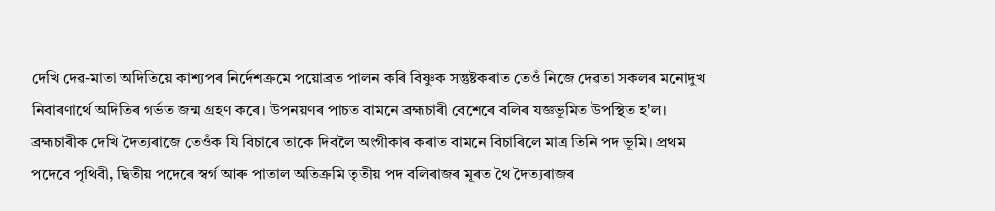দেখি দেৱ-মাতা অদিতিয়ে কাশ্যপৰ নিৰ্দেশক্রমে পয়োব্রত পালন কৰি বিষ্ণুক সন্তুষ্টকৰাত তেওঁ নিজে দেৱতা সকলৰ মনোদুখ নিবাৰণাৰ্থে অদিতিৰ গৰ্ভত জন্ম গ্রহণ কৰে। উপনয়ণৰ পাচত বামনে ব্রহ্মচাৰী বেশেৰে বলিৰ যজ্ঞভূমিত উপস্থিত হ'ল। ব্রহ্মচাৰীক দেখি দৈত্যৰাজে তেওঁক যি বিচাৰে তাকে দিবলৈ অংগীকাৰ কৰাত বামনে বিচাৰিলে মাত্র তিনি পদ ভূমি। প্রথম পদেবে পৃথিবী, দ্বিতীয় পদেৰে স্বৰ্গ আৰু পাতাল অতিক্রমি তৃতীয় পদ বলিৰাজৰ মূৰত থৈ দৈত্যৰাজৰ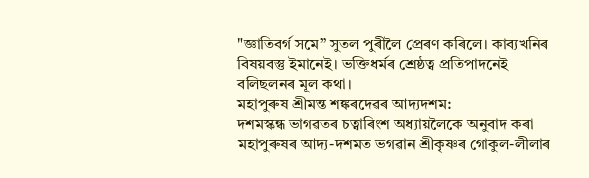"জ্ঞাতিবর্গ সমে” সুতল পুৰীলৈ প্ৰেৰণ কৰিলে। কাব্যখনিৰ বিষয়বস্তু ইমানেই। ভক্তিধৰ্মৰ শ্রেষ্ঠত্ব প্রতিপাদনেই বলিছলনৰ মূল কথা।
মহাপুৰুষ শ্রীমন্ত শঙ্কৰদেৱৰ আদ্যদশম:
দশমস্কন্ধ ভাগৱতৰ চত্বাৰিংশ অধ্যায়লৈকে অনুবাদ কৰা মহাপুৰুষৰ আদ্য-দশমত ভগৱান শ্রীকৃষ্ণৰ গোকুল-লীলাৰ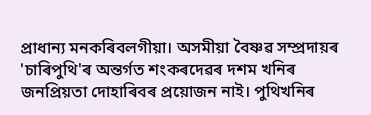প্ৰাধান্য মনকৰিবলগীয়া। অসমীয়া বৈষ্ণৱ সম্প্ৰদায়ৰ 'চাৰিপুথি'ৰ অন্তৰ্গত শংকৰদেৱৰ দশম খনিৰ জনপ্রিয়তা দোহাৰিবৰ প্ৰয়োজন নাই। পুথিখনিৰ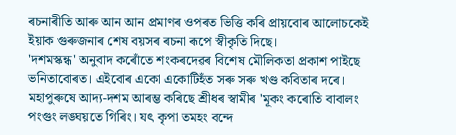ৰচনাৰীতি আৰু আন আন প্ৰমাণৰ ওপৰত ভিত্তি কৰি প্ৰায়বোৰ আলোচকেই ইয়াক গুৰুজনাৰ শেষ বয়সৰ ৰচনা ৰূপে স্বীকৃতি দিছে।
'দশমস্কন্ধ' অনুবাদ কৰোঁতে শংকৰদেৱৰ বিশেষ মৌলিকতা প্রকাশ পাইছে ভনিতাবোৰত। এইবোৰ একো একোটিহঁত সৰু সৰু খণ্ড কবিতাৰ দৰে। মহাপুৰুষে আদ্য-দশম আৰম্ভ কৰিছে শ্রীধৰ স্বামীৰ 'মূকং কৰোতি বাবালং পংগুং লঙ্ঘয়তে গিৰিং। যৎ কৃপা তমহং বন্দে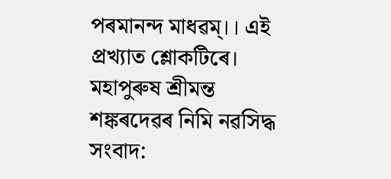পৰমানন্দ মাধৱম্।। এই প্রখ্যাত শ্লোকটিৰে।
মহাপুৰুষ শ্রীমন্ত শঙ্কৰদেৱৰ নিমি নৱসিদ্ধ সংবাদ: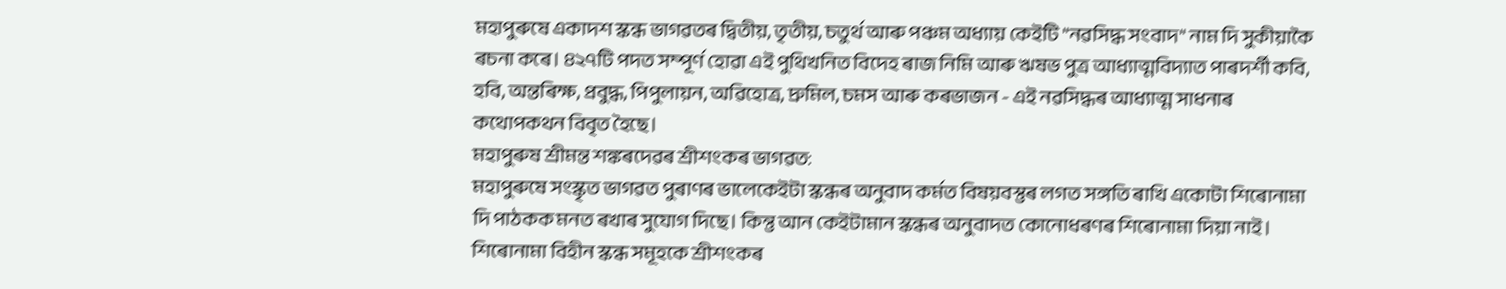মহাপুৰুষে একাদশ স্কন্ধ ভাগৱতৰ দ্বিতীয়, তৃতীয়, চতুর্থ আৰু পঞ্চম অধ্যায় কেইটি "নৱসিদ্ধ সংবাদ" নাম দি সুকীয়াকৈ ৰচনা কৰে। ৪২৭টি পদত সম্পূর্ণ হোৱা এই পুথিখনিত বিদেহ ৰাজ নিমি আৰু ঋষভ পুত্র আধ্যাত্মবিদ্যাত পাৰদৰ্শী কবি, হবি, অন্তৰিক্ষ, প্রবুদ্ধ, পিপুলায়ন, অৱিহোত্র, দ্রুমিল, চমস আৰু কৰভাজন - এই নৱসিদ্ধৰ আধ্যাত্ম সাধনাৰ কথোপকথন বিবৃত হৈছে।
মহাপুৰুষ শ্রীমন্ত শঙ্কৰদেৱৰ শ্ৰীশংকৰ ভাগৱত:
মহাপুৰুষে সংস্কৃত ভাগৱত পুৰাণৰ ভালেকেইটা স্কন্ধৰ অনুবাদ কৰ্মত বিষয়বস্তুৰ লগত সঙ্গতি ৰাখি একোটা শিৰোনামা দি পাঠকক মনত ৰখাৰ সুযোগ দিছে। কিন্তু আন কেইটামান স্কন্ধৰ অনুবাদত কোনোধৰণৰ শিৰোনামা দিয়া নাই। শিৰোনামা বিহীন স্কন্ধ সমূহকে শ্ৰীশংকৰ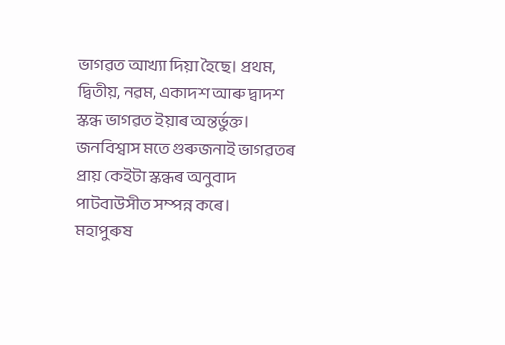ভাগৱত আখ্যা দিয়া হৈছে। প্রথম, দ্বিতীয়, নৱম, একাদশ আৰু দ্বাদশ স্কন্ধ ভাগৱত ইয়াৰ অন্তর্ভুক্ত। জনবিশ্বাস মতে গুৰুজনাই ভাগৱতৰ প্ৰায় কেইটা স্কন্ধৰ অনুবাদ পাটবাউসীত সম্পন্ন কৰে।
মহাপুৰুষ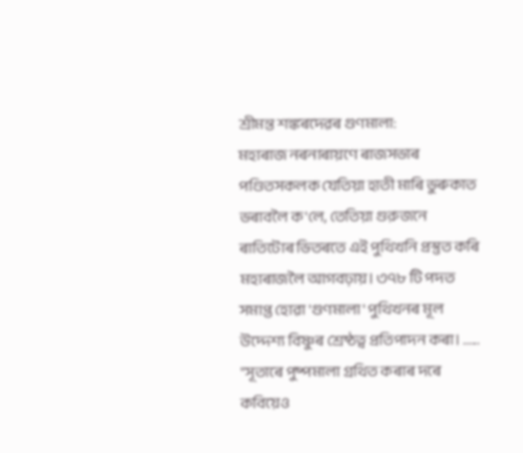শ্রীমন্ত শঙ্কৰদেৱৰ গুণমালা:
মহাৰাজ নৰনাৰায়ণে ৰাজসভাৰ পণ্ডিতসকলক যেতিয়া হাতী মাৰি ভুৰুকাত ভৰাবলৈ ক'লে, তেতিয়া গুরুজনে ৰাতিটোৰ ভিতৰতে এই পুথিখনি প্রস্তুত কৰি মহাৰাজলৈ আগবঢ়ায়। ৩৭৮ টি পদত সমাপ্ত হোৱা 'গুণমালা' পুথিখনৰ মূল উদ্দেশ্য বিষ্ণুৰ শ্রেষ্ঠত্ব প্রতিপাদন কৰা। ...... "সূতাৰে পুষ্পমালা গ্রথিত কৰাৰ দৰে কবিয়েও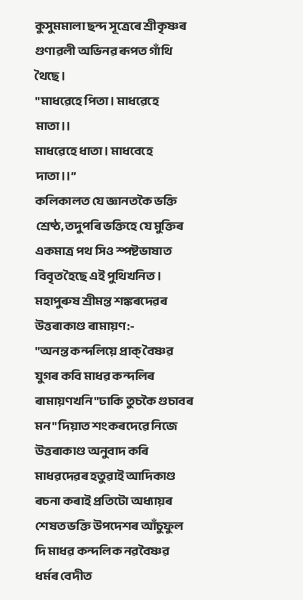কুসুমমালা ছন্দ সূত্ৰেৰে শ্ৰীকৃষ্ণৰ গুণাৱলী অভিনৱ ৰূপত গাঁথি থৈছে।
"মাধৱেহে পিতা। মাধৱেহে মাতা।।
মাধৱেহে ধাতা। মাধবেহে দাতা।।”
কলিকালত যে জ্ঞানতকৈ ভক্তি শ্রেষ্ঠ, তদুপৰি ভক্তিহে যে মুক্তিৰ একমাত্র পথ সিও স্পষ্টভাষাত বিবৃত হৈছে এই পুথিখনিত।
মহাপুৰুষ শ্রীমন্ত শঙ্কৰদেৱৰ উত্তৰাকাণ্ড ৰামায়ণ:-
"অনন্ত কন্দলিয়ে প্রাক্ বৈষ্ণৱ যুগৰ কবি মাধৱ কন্দলিৰ ৰামায়ণখনি "ঢাকি তুচকৈ গুচাবৰ মন" দিয়াত শংকৰদেৱে নিজে উত্তৰাকাণ্ড অনুবাদ কৰি মাধৱদেৱৰ হতুৱাই আদিকাণ্ড ৰচনা কৰাই প্ৰতিটো অধ্যায়ৰ শেষত ভক্তি উপদেশৰ আঁচুফুল দি মাধৱ কন্দলিক নৱবৈষ্ণৱ ধৰ্মৰ বেদীত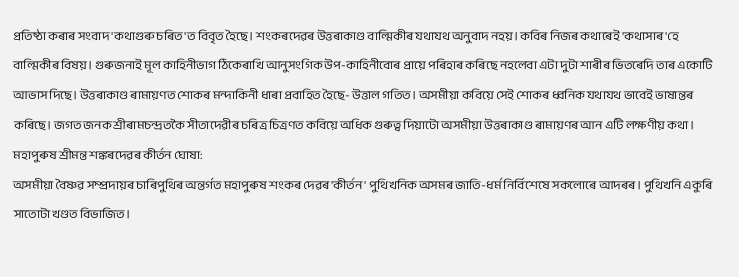প্ৰতিষ্ঠা কৰাৰ সংবাদ 'কথাগুৰু চৰিত'ত বিবৃত হৈছে। শংকৰদেৱৰ উত্তৰাকাণ্ড বাল্মিকীৰ যথাযথ অনুবাদ নহয়। কবিৰ নিজৰ কথাৰেই 'কথাসাৰ'হে বাল্মিকীৰ বিষয়। গুৰুজনাই মূল কাহিনীভাগ ঠিকেৰাখি আনুসংগিক উপ-কাহিনীবোৰ প্ৰায়ে পৰিহাৰ কৰিছে নহলেবা এটা দুটা শাৰীৰ ভিতৰেদি তাৰ একোটি আভাস দিছে। উত্তৰাকাণ্ড ৰামায়ণত শোকৰ মন্দাকিনী ধাৰা প্ৰবাহিত হৈছে- উত্তাল গতিত। অসমীয়া কবিয়ে সেই শোকৰ ধ্বনিক যথাযথ ভাবেই ভাষান্তৰ কৰিছে। জগত জনক শ্ৰীৰামচন্দ্ৰতকৈ সীতাদেৱীৰ চৰিত্ৰ চিত্ৰণত কবিয়ে অধিক গুৰুত্ব দিয়াটো অসমীয়া উত্তৰাকাণ্ড ৰামায়ণৰ আন এটি লক্ষণীয় কথা।
মহাপুৰুষ শ্রীমন্ত শঙ্কৰদেৱৰ কীর্তন ঘোষা:
অসমীয়া বৈষ্ণৱ সম্প্ৰদায়ৰ চাৰিপুথিৰ অন্তৰ্গত মহাপুৰুষ শংকৰ দেৱৰ 'কীৰ্তন' পুথিখনিক অসমৰ জাতি-ধর্ম নির্বিশেষে সকলোৰে আদৰৰ। পুথিখনি একুৰি সাতোটা খণ্ডত বিভাজিত।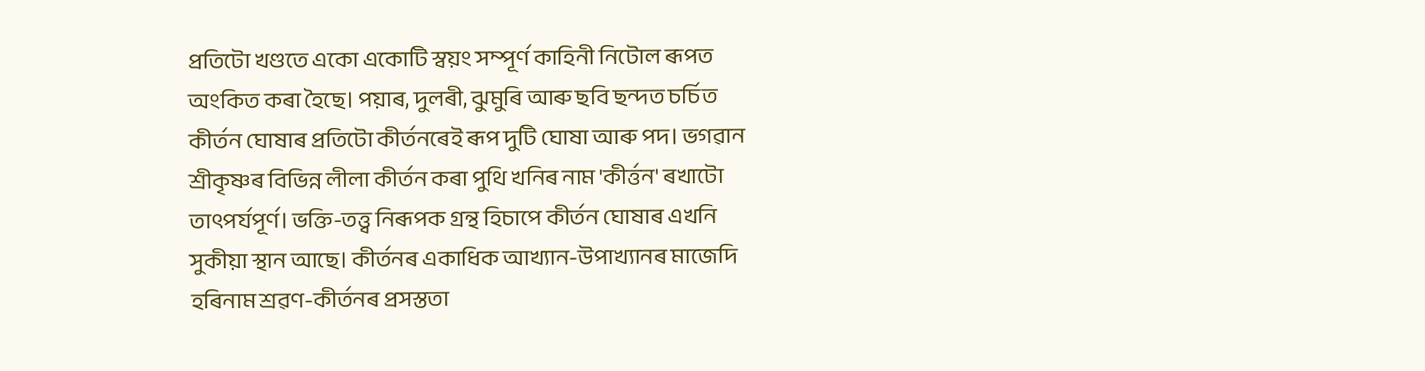প্রতিটো খণ্ডতে একো একোটি স্বয়ং সম্পূর্ণ কাহিনী নিটোল ৰূপত অংকিত কৰা হৈছে। পয়াৰ, দুলৰী, ঝুমুৰি আৰু ছবি ছন্দত চৰ্চিত কীৰ্তন ঘোষাৰ প্ৰতিটো কীৰ্তনৰেই ৰূপ দুটি ঘোষা আৰু পদ। ভগৱান শ্রীকৃষ্ণৰ বিভিন্ন লীলা কীর্তন কৰা পুথি খনিৰ নাম 'কীৰ্ত্তন' ৰখাটো তাৎপর্যপূর্ণ। ভক্তি-তত্ত্ব নিৰূপক গ্রন্থ হিচাপে কীর্তন ঘোষাৰ এখনি সুকীয়া স্থান আছে। কীৰ্তনৰ একাধিক আখ্যান-উপাখ্যানৰ মাজেদি হৰিনাম শ্ৰৱণ-কীৰ্তনৰ প্ৰসস্ততা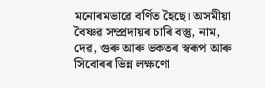মনোৰমভাৱে বর্ণিত হৈছে। অসমীয়া বৈষ্ণৱ সম্প্ৰদায়ৰ চাৰি বস্তু, নাম, দেৱ, গুৰু আৰু ভকতৰ স্বৰূপ আৰু সিবোৰৰ ভিন্ন লক্ষণো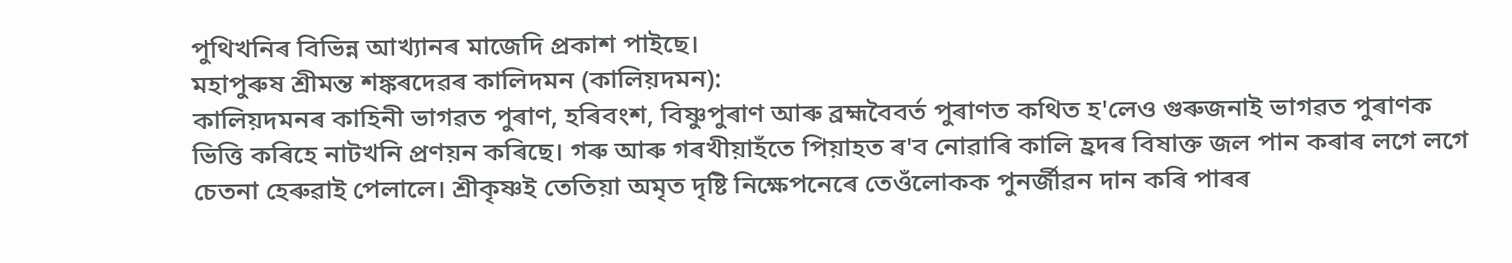পুথিখনিৰ বিভিন্ন আখ্যানৰ মাজেদি প্রকাশ পাইছে।
মহাপুৰুষ শ্রীমন্ত শঙ্কৰদেৱৰ কালিদমন (কালিয়দমন):
কালিয়দমনৰ কাহিনী ভাগৱত পুৰাণ, হৰিবংশ, বিষ্ণুপুৰাণ আৰু ব্রহ্মবৈবর্ত পুৰাণত কথিত হ'লেও গুৰুজনাই ভাগৱত পুৰাণক ভিত্তি কৰিহে নাটখনি প্রণয়ন কৰিছে। গৰু আৰু গৰখীয়াহঁতে পিয়াহত ৰ'ব নোৱাৰি কালি হ্ৰদৰ বিষাক্ত জল পান কৰাৰ লগে লগে চেতনা হেৰুৱাই পেলালে। শ্রীকৃষ্ণই তেতিয়া অমৃত দৃষ্টি নিক্ষেপনেৰে তেওঁলোকক পুনর্জীৱন দান কৰি পাৰৰ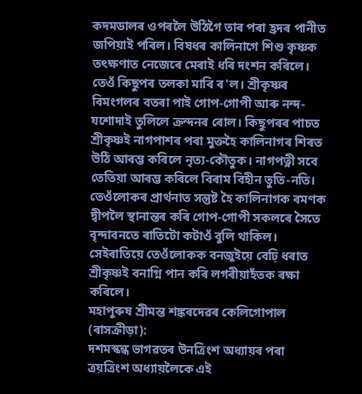কদমডালৰ ওপৰলৈ উঠিগৈ তাৰ পৰা হ্ৰদৰ পানীত জপিয়াই পৰিল। বিষধৰ কালিনাগে শিশু কৃষ্ণক তৎক্ষণাত নেজেৰে মেৰাই ধৰি দংশন কৰিলে। তেওঁ কিছুপৰ তলকা মাৰি ৰ'ল। শ্ৰীকৃষ্ণৰ বিমংগলৰ বতৰা পাই গোপ-গোপী আৰু নন্দ-যশোদাই তুলিলে ক্ৰন্দনৰ ৰোল। কিছুপৰৰ পাচত শ্রীকৃষ্ণই নাগপাশৰ পৰা মুক্তহৈ কালিনাগৰ শিৰত উঠি আৰম্ভ কৰিলে নৃত্য-কৌতুক। নাগপত্নী সবে তেতিয়া আৰম্ভ কৰিলে বিৰাম বিহীন তুতি-নতি। তেওঁলোকৰ প্ৰাৰ্থনাত সন্তুষ্ট হৈ কালিনাগক ৰমণক দ্বীপলৈ স্থানান্তৰ কৰি গোপ-গোপী সকলৰে সৈতে বৃন্দাবনতে ৰাতিটো কটাওঁ বুলি থাকিল। সেইৰাতিয়ে তেওঁলোকক বনজুইয়ে বেঢ়ি ধৰাত শ্রীকৃষ্ণই বনাগ্নি পান কৰি লগৰীয়াহঁতক ৰক্ষা কৰিলে।
মহাপুৰুষ শ্রীমন্ত শঙ্কৰদেৱৰ কেলিগোপাল (ৰাসক্রীড়া):
দশমস্কন্ধ ভাগৱতৰ উনত্রিংশ অধ্যায়ৰ পৰা ত্রয়ত্রিংশ অধ্যায়লৈকে এই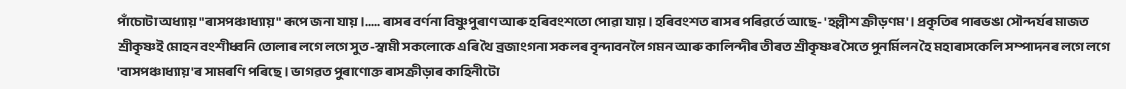পাঁচোটা অধ্যায় "ৰাসপঞ্চাধ্যায়" ৰূপে জনা যায়।..... ৰাসৰ বৰ্ণনা বিষ্ণুপুৰাণ আৰু হৰিবংশতো পোৱা যায়। হৰিবংশত ৰাসৰ পৰিৱৰ্তে আছে- 'হল্লীশ ক্রীড়ণম'। প্ৰকৃতিৰ পাৰভঙা সৌন্দৰ্যৰ মাজত শ্রীকৃষ্ণই মোহন বংশীধ্বনি তোলাৰ লগে লগে সুত-স্বামী সকলোকে এৰি থৈ ব্ৰজাংগনা সকলৰ বৃন্দাবনলৈ গমন আৰু কালিন্দীৰ তীৰত শ্ৰীকৃষ্ণৰ সৈতে পুনর্মিলন হৈ মহাৰাসকেলি সম্পাদনৰ লগে লগে 'বাসপঞ্চাধ্যায়'ৰ সামৰণি পৰিছে। ভাগৱত পুৰাণোক্ত ৰাসক্রীড়াৰ কাহিনীটো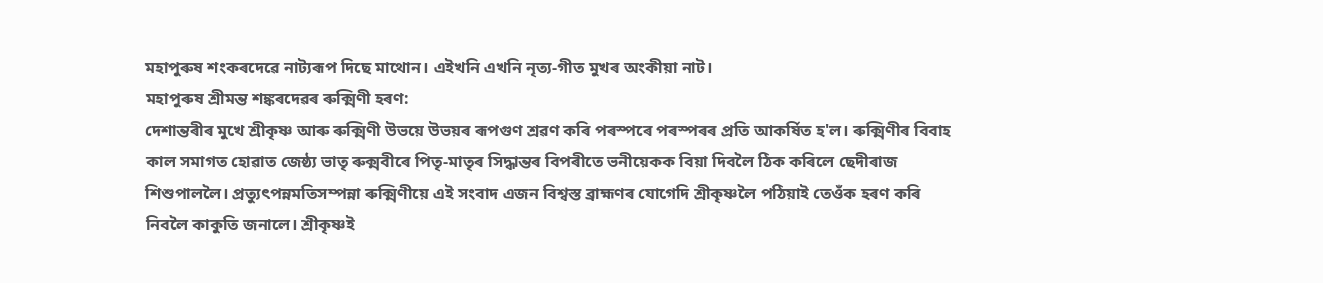মহাপুৰুষ শংকৰদেৱে নাট্যৰূপ দিছে মাথোন। এইখনি এখনি নৃত্য-গীত মুখৰ অংকীয়া নাট।
মহাপুৰুষ শ্রীমন্ত শঙ্কৰদেৱৰ ৰুক্মিণী হৰণ:
দেশান্তৰীৰ মুখে শ্রীকৃষ্ণ আৰু ৰুক্মিণী উভয়ে উভয়ৰ ৰূপগুণ শ্ৰৱণ কৰি পৰস্পৰে পৰস্পৰৰ প্ৰতি আকৰ্ষিত হ'ল। ৰুক্মিণীৰ বিবাহ কাল সমাগত হোৱাত জেষ্ঠ্য ভাতৃ ৰুক্মবীৰে পিতৃ-মাতৃৰ সিদ্ধান্তৰ বিপৰীতে ভনীয়েকক বিয়া দিবলৈ ঠিক কৰিলে ছেদীৰাজ শিশুপাললৈ। প্রত্যুৎপন্নমতিসম্পন্না ৰুক্মিণীয়ে এই সংবাদ এজন বিশ্বস্ত ব্রাহ্মণৰ যোগেদি শ্রীকৃষ্ণলৈ পঠিয়াই তেওঁক হৰণ কৰি নিবলৈ কাকুতি জনালে। শ্রীকৃষ্ণই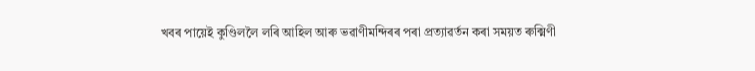খবৰ পায়েই কুণ্ডিললৈ লৰি আহিল আৰু ভৱাণীমন্দিৰৰ পৰা প্ৰত্যাৱৰ্তন কৰা সময়ত ৰুক্মিণী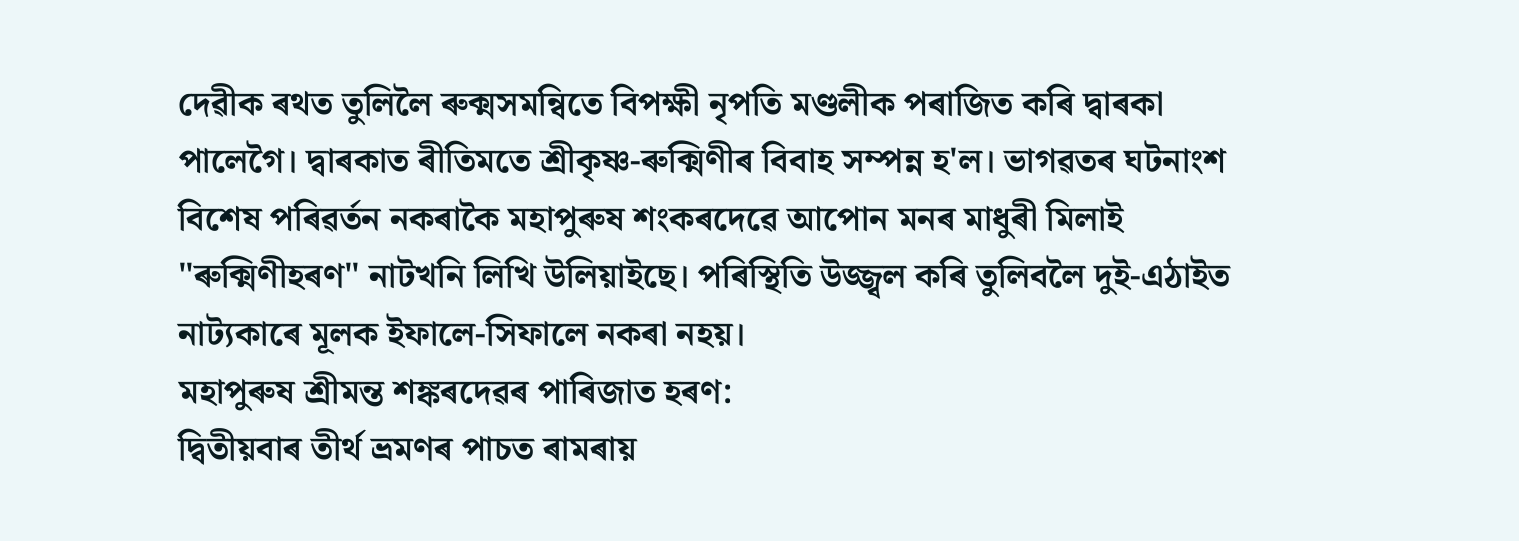দেৱীক ৰথত তুলিলৈ ৰুক্মসমন্বিতে বিপক্ষী নৃপতি মণ্ডলীক পৰাজিত কৰি দ্বাৰকা পালেগৈ। দ্বাৰকাত ৰীতিমতে শ্রীকৃষ্ণ-ৰুক্মিণীৰ বিবাহ সম্পন্ন হ'ল। ভাগৱতৰ ঘটনাংশ বিশেষ পৰিৱৰ্তন নকৰাকৈ মহাপুৰুষ শংকৰদেৱে আপোন মনৰ মাধুৰী মিলাই "ৰুক্মিণীহৰণ" নাটখনি লিখি উলিয়াইছে। পৰিস্থিতি উজ্জ্বল কৰি তুলিবলৈ দুই-এঠাইত নাট্যকাৰে মূলক ইফালে-সিফালে নকৰা নহয়।
মহাপুৰুষ শ্রীমন্ত শঙ্কৰদেৱৰ পাৰিজাত হৰণ:
দ্বিতীয়বাৰ তীৰ্থ ভ্ৰমণৰ পাচত ৰামৰায়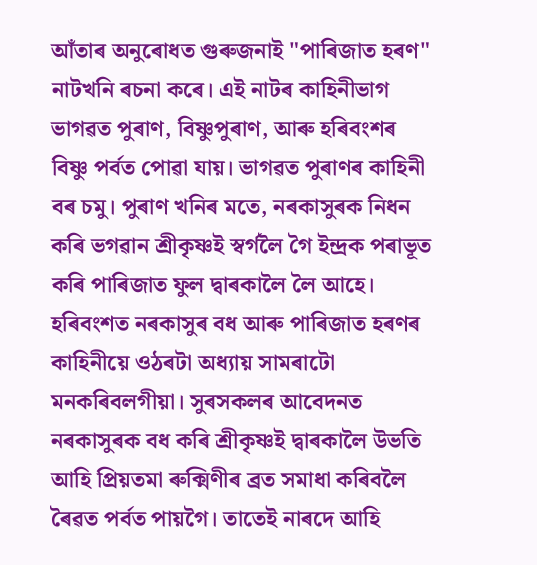আঁতাৰ অনুৰোধত গুৰুজনাই "পাৰিজাত হৰণ" নাটখনি ৰচনা কৰে। এই নাটৰ কাহিনীভাগ ভাগৱত পুৰাণ, বিষ্ণুপুৰাণ, আৰু হৰিবংশৰ বিষ্ণু পৰ্বত পোৱা যায়। ভাগৱত পুৰাণৰ কাহিনী বৰ চমু। পুৰাণ খনিৰ মতে, নৰকাসুৰক নিধন কৰি ভগৱান শ্রীকৃষ্ণই স্বৰ্গলৈ গৈ ইন্দ্রক পৰাভূত কৰি পাৰিজাত ফুল দ্বাৰকালৈ লৈ আহে। হৰিবংশত নৰকাসুৰ বধ আৰু পাৰিজাত হৰণৰ কাহিনীয়ে ওঠৰটা অধ্যায় সামৰাটো মনকৰিবলগীয়া। সুৰসকলৰ আবেদনত নৰকাসুৰক বধ কৰি শ্ৰীকৃষ্ণই দ্বাৰকালৈ উভতি আহি প্রিয়তমা ৰুক্মিণীৰ ব্ৰত সমাধা কৰিবলৈ ৰৈৱত পৰ্বত পায়গৈ। তাতেই নাৰদে আহি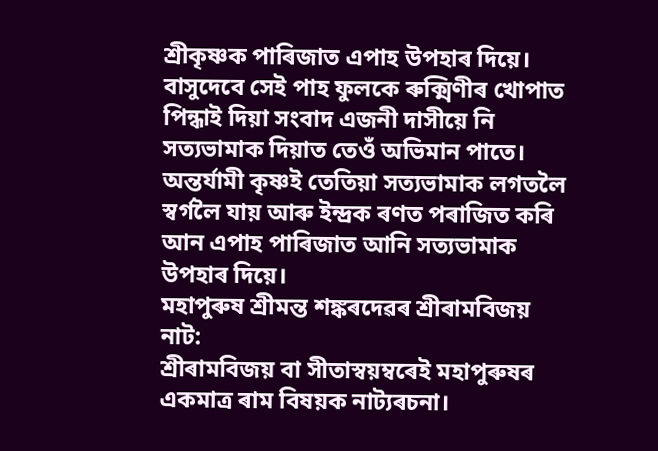শ্রীকৃষ্ণক পাৰিজাত এপাহ উপহাৰ দিয়ে। বাসুদেবে সেই পাহ ফুলকে ৰুক্মিণীৰ খোপাত পিন্ধাই দিয়া সংবাদ এজনী দাসীয়ে নি সত্যভামাক দিয়াত তেওঁ অভিমান পাতে। অন্তর্যামী কৃষ্ণই তেতিয়া সত্যভামাক লগতলৈ স্বৰ্গলৈ যায় আৰু ইন্দ্ৰক ৰণত পৰাজিত কৰি আন এপাহ পাৰিজাত আনি সত্যভামাক উপহাৰ দিয়ে।
মহাপুৰুষ শ্রীমন্ত শঙ্কৰদেৱৰ শ্রীৰামবিজয় নাট:
শ্ৰীৰামবিজয় বা সীতাস্বয়ম্বৰেই মহাপুৰুষৰ একমাত্ৰ ৰাম বিষয়ক নাট্যৰচনা।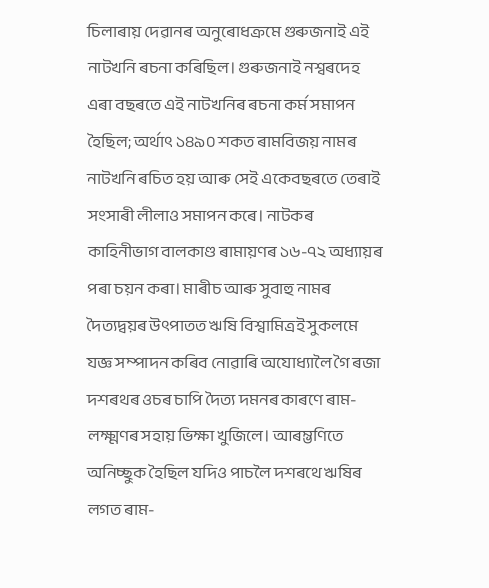চিলাৰায় দেৱানৰ অনুৰোধক্রমে গুৰুজনাই এই নাটখনি ৰচনা কৰিছিল। গুৰুজনাই নশ্বৰদেহ এৰা বছৰতে এই নাটখনিৰ ৰচনা কর্ম সমাপন হৈছিল; অর্থাৎ ১৪৯০ শকত ৰামবিজয় নামৰ নাটখনি ৰচিত হয় আৰু সেই একেবছৰতে তেৰাই সংসাৰী লীলাও সমাপন কৰে। নাটকৰ কাহিনীভাগ বালকাণ্ড ৰামায়ণৰ ১৬-৭২ অধ্যায়ৰ পৰা চয়ন কৰা। মাৰীচ আৰু সুবাহু নামৰ দৈত্যদ্বয়ৰ উৎপাতত ঋষি বিশ্বামিত্রই সুকলমে যজ্ঞ সম্পাদন কৰিব নোৱাৰি অযোধ্যালৈ গৈ ৰজা দশৰথৰ ওচৰ চাপি দৈত্য দমনৰ কাৰণে ৰাম-লক্ষ্মণৰ সহায় ভিক্ষা খুজিলে। আৰম্ভণিতে অনিচ্ছুক হৈছিল যদিও পাচলৈ দশৰথে ঋষিৰ লগত ৰাম-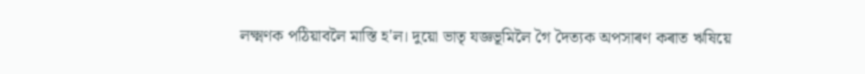লক্ষ্মণক পঠিয়াবলৈ মাস্তি হ'ল। দুয়ো ভাতৃ যজ্ঞভূমিলৈ গৈ দৈত্যক অপসাৰণ কৰাত ঋষিয়ে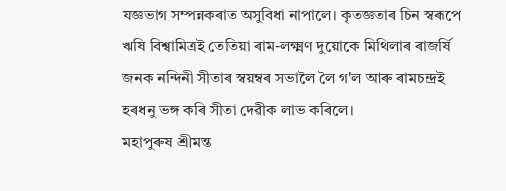যজ্ঞভাগ সম্পন্নকৰাত অসুবিধা নাপালে। কৃতজ্ঞতাৰ চিন স্বৰূপে ঋষি বিশ্বামিত্ৰই তেতিয়া ৰাম-লক্ষ্মণ দুয়োকে মিথিলাৰ ৰাজর্ষি জনক নন্দিনী সীতাৰ স্বয়ম্বৰ সভালৈ লৈ গ'ল আৰু ৰামচন্দ্ৰই হৰধনু ভঙ্গ কৰি সীতা দেৱীক লাভ কৰিলে।
মহাপুৰুষ শ্রীমন্ত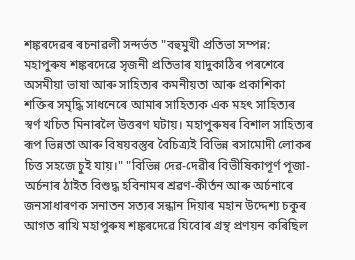শঙ্কৰদেৱৰ ৰচনাৱলী সন্দৰ্ভত "বহুমুখী প্রতিভা সম্পন্ন:
মহাপুৰুষ শঙ্কৰদেৱে সৃজনী প্রতিভাৰ যাদুকাঠিৰ পৰশেৰে অসমীয়া ভাষা আৰু সাহিত্যৰ কমনীয়তা আৰু প্ৰকাশিকা শক্তিৰ সমৃদ্ধি সাধনেৰে আমাৰ সাহিত্যক এক মহৎ সাহিত্যৰ স্বৰ্ণ খচিত মিনাৰলৈ উত্তৰণ ঘটায়। মহাপুৰুষৰ বিশাল সাহিত্যৰ ৰূপ ভিন্নতা আৰু বিষয়বস্তুৰ বৈচিত্র্যই বিভিন্ন ৰসামোদী লোকৰ চিত্ত সহজে চুই যায়।" "বিভিন্ন দেৱ-দেৱীৰ বিভীষিকাপূর্ণ পূজা-অর্চনাৰ ঠাইত বিশুদ্ধ হবিনামৰ শ্ৰৱণ-কীৰ্তন আৰু অৰ্চনাৰে জনসাধাৰণক সনাতন সত্যৰ সন্ধান দিয়াৰ মহান উদ্দেশ্য চকুৰ আগত ৰাখি মহাপুৰুষ শঙ্কৰদেৱে যিবোৰ গ্ৰন্থ প্রণয়ন কৰিছিল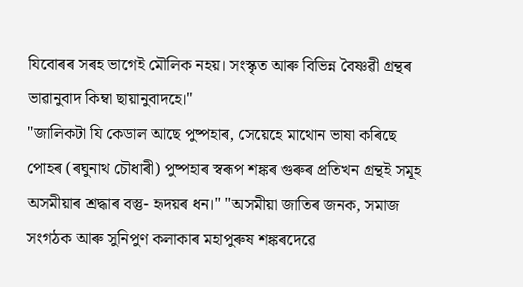যিবোৰৰ সৰহ ভাগেই মৌলিক নহয়। সংস্কৃত আৰু বিভিন্ন বৈষ্ণৱী গ্ৰন্থৰ ভাৱানুবাদ কিম্বা ছায়ানুবাদহে।"
"জালিকটা যি কেডাল আছে পুষ্পহাৰ, সেয়েহে মাথোন ভাষা কৰিছে পোহৰ (ৰঘুনাথ চৌধাৰী) পুষ্পহাৰ স্বৰূপ শঙ্কৰ গুৰুৰ প্ৰতিখন গ্রন্থই সমূহ অসমীয়াৰ শ্ৰদ্ধাৰ বস্তু- হৃদয়ৰ ধন।" "অসমীয়া জাতিৰ জনক, সমাজ সংগঠক আৰু সুনিপুণ কলাকাৰ মহাপুৰুষ শঙ্কৰদেৱে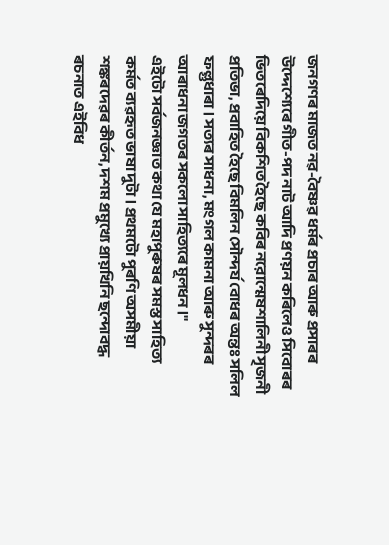জনগণৰ মাজত নৱ-বৈষ্ণৱ ধৰ্মৰ প্ৰচাৰ আৰু প্ৰসাৰৰ উদ্দেশ্যেৰে গীত-পদ নাট আদি প্রণয়ন কৰিলেও সিবোৰৰ ভিতৰেদিয়ে বিকশিত হৈছে কবিৰ নরোন্মেষশালিনী সৃজনী প্রতিভা, প্রবাহিত হৈছে বিমলিন সৌন্দর্য বোধৰ অন্তঃ সলিল ফল্গুধাৰা। সত্যৰ সাধনা, মংগল কামনা আৰু সুন্দৰৰ আৰাধনা জগতৰ সকলো সাহিত্যৰে মূলধন।"
এইটো সর্বজনজ্ঞাত কথা যে মহাপুৰুষৰ সমস্ত সাহিত্য কর্মত ব্যৱহৃত ভাষা দুটা। প্ৰথমটো পুৰণি অসমীয়া শঙ্কৰদেৱৰ কীৰ্তন, দশম প্রমুখ্যে প্রায়খিনি ছন্দোবদ্ধ ৰচনাত এইবিধ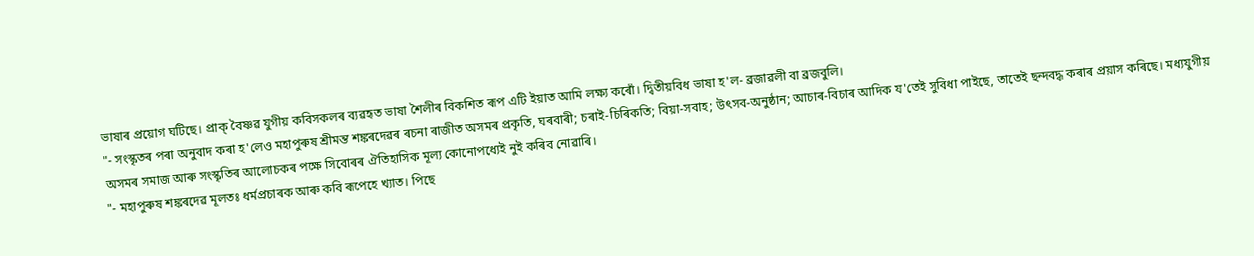ভাষাৰ প্ৰয়োগ ঘটিছে। প্রাক্ বৈষ্ণৱ যুগীয় কবিসকলৰ ব্যৱহৃত ভাষা শৈলীৰ বিকশিত ৰূপ এটি ইয়াত আমি লক্ষ্য কৰোঁ। দ্বিতীয়বিধ ভাষা হ'ল- ব্ৰজাৱলী বা ব্রজবুলি।
"- সংস্কৃতৰ পৰা অনুবাদ কৰা হ'লেও মহাপুৰুষ শ্ৰীমন্ত শঙ্কৰদেৱৰ ৰচনা ৰাজীত অসমৰ প্ৰকৃতি, ঘৰবাৰী; চৰাই-চিৰিকতি; বিয়া-সবাহ; উৎসব-অনুষ্ঠান; আচাৰ-বিচাৰ আদিক য'তেই সুবিধা পাইছে, তাতেই ছন্দবদ্ধ কৰাৰ প্ৰয়াস কৰিছে। মধ্যযুগীয় অসমৰ সমাজ আৰু সংস্কৃতিৰ আলোচকৰ পক্ষে সিবোৰৰ ঐতিহাসিক মূল্য কোনোপধ্যেই নুই কৰিব নোৱাৰি।
"- মহাপুৰুষ শঙ্কৰদেৱ মূলতঃ ধৰ্মপ্ৰচাৰক আৰু কবি ৰূপেহে খ্যাত। পিছে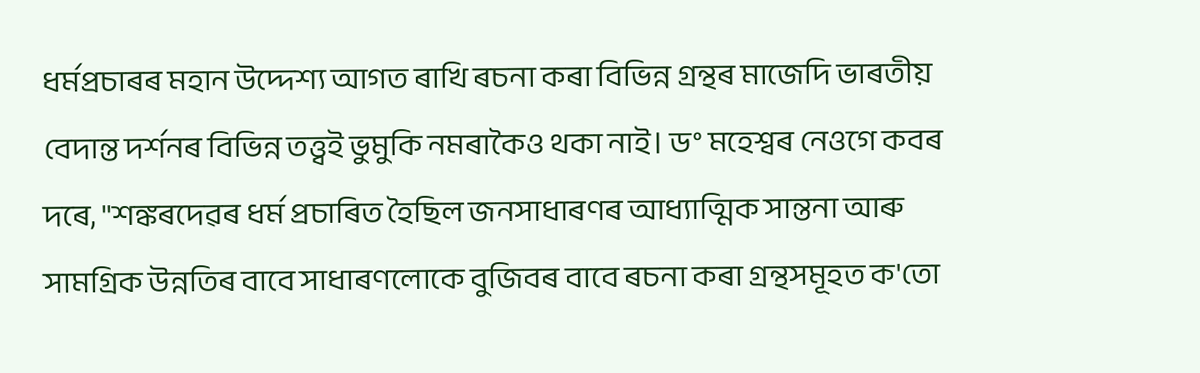ধৰ্মপ্ৰচাৰৰ মহান উদ্দেশ্য আগত ৰাখি ৰচনা কৰা বিভিন্ন গ্ৰন্থৰ মাজেদি ভাৰতীয় বেদান্ত দৰ্শনৰ বিভিন্ন তত্ত্বই ভুমুকি নমৰাকৈও থকা নাই। ড° মহেশ্বৰ নেওগে কবৰ দৰে, "শঙ্কৰদেৱৰ ধৰ্ম প্ৰচাৰিত হৈছিল জনসাধাৰণৰ আধ্যাত্মিক সান্তনা আৰু সামগ্রিক উন্নতিৰ বাবে সাধাৰণলোকে বুজিবৰ বাবে ৰচনা কৰা গ্ৰন্থসমূহত ক'তো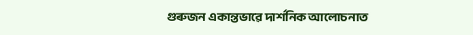গুৰুজন একান্তভাৱে দার্শনিক আলোচনাত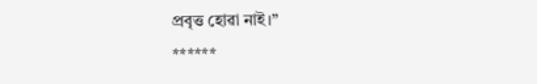প্রবৃত্ত হোৱা নাই।”
******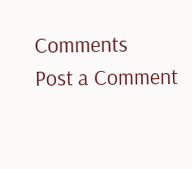Comments
Post a Comment